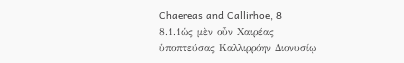Chaereas and Callirhoe, 8
8.1.1ὡς μὲν οὖν Χαιρέας ὑποπτεύσας Καλλιρρόην Διονυσίῳ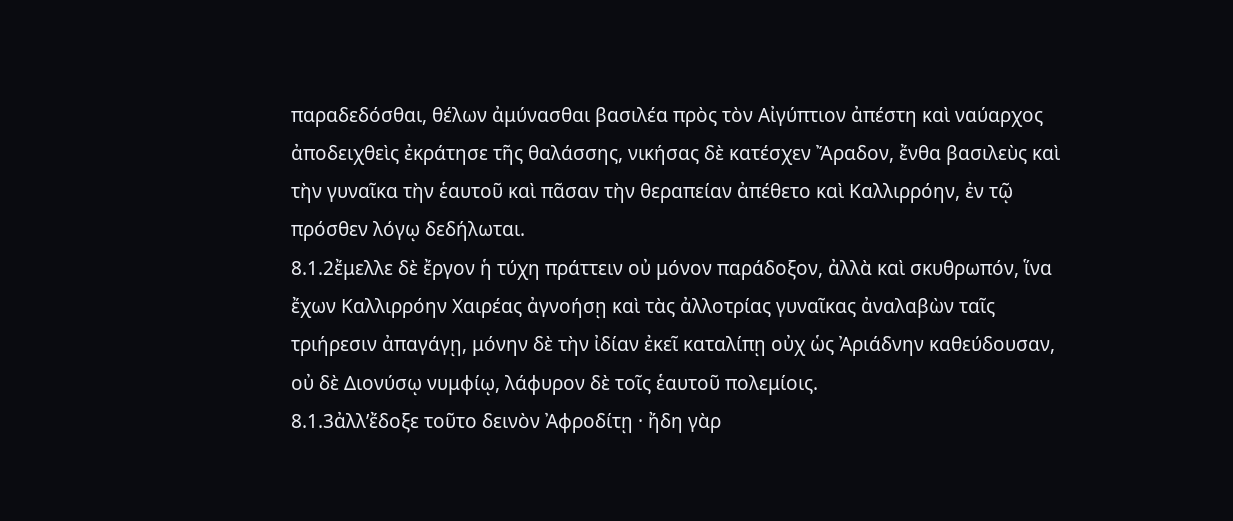παραδεδόσθαι, θέλων ἀμύνασθαι βασιλέα πρὸς τὸν Αἰγύπτιον ἀπέστη καὶ ναύαρχος ἀποδειχθεὶς ἐκράτησε τῆς θαλάσσης, νικήσας δὲ κατέσχεν Ἄραδον, ἔνθα βασιλεὺς καὶ τὴν γυναῖκα τὴν ἑαυτοῦ καὶ πᾶσαν τὴν θεραπείαν ἀπέθετο καὶ Καλλιρρόην, ἐν τῷ πρόσθεν λόγῳ δεδήλωται.
8.1.2ἔμελλε δὲ ἔργον ἡ τύχη πράττειν οὐ μόνον παράδοξον, ἀλλὰ καὶ σκυθρωπόν, ἵνα ἔχων Καλλιρρόην Χαιρέας ἀγνοήσῃ καὶ τὰς ἀλλοτρίας γυναῖκας ἀναλαβὼν ταῖς τριήρεσιν ἀπαγάγῃ, μόνην δὲ τὴν ἰδίαν ἐκεῖ καταλίπῃ οὐχ ὡς Ἀριάδνην καθεύδουσαν, οὐ δὲ Διονύσῳ νυμφίῳ, λάφυρον δὲ τοῖς ἑαυτοῦ πολεμίοις.
8.1.3ἀλλ’ἔδοξε τοῦτο δεινὸν Ἀφροδίτῃ · ἤδη γὰρ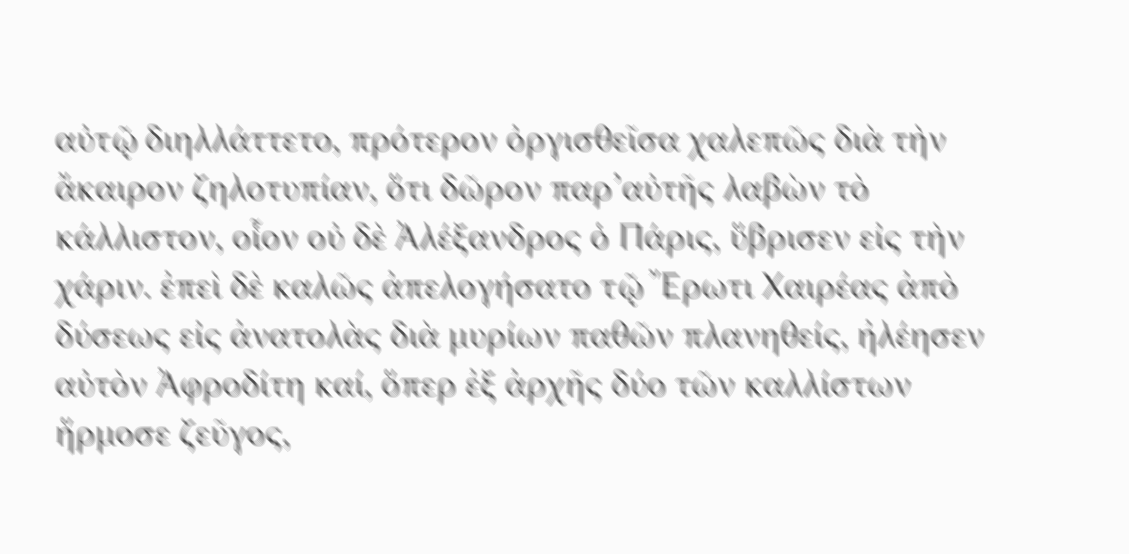αὐτῷ διηλλάττετο, πρότερον ὀργισθεῖσα χαλεπῶς διὰ τὴν ἄκαιρον ζηλοτυπίαν, ὅτι δῶρον παρ’αὐτῆς λαβὼν τὸ κάλλιστον, οἷον οὐ δὲ Ἀλέξανδρος ὁ Πάρις, ὕβρισεν εἰς τὴν χάριν. ἐπεὶ δὲ καλῶς ἀπελογήσατο τῷ Ἔρωτι Χαιρέας ἀπὸ δύσεως εἰς ἀνατολὰς διὰ μυρίων παθῶν πλανηθείς, ἠλέησεν αὐτὸν Ἀφροδίτη καί, ὅπερ ἐξ ἀρχῆς δύο τῶν καλλίστων ἥρμοσε ζεῦγος,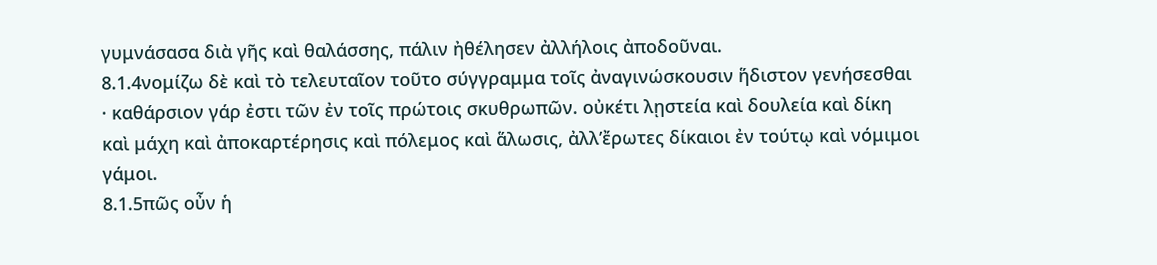γυμνάσασα διὰ γῆς καὶ θαλάσσης, πάλιν ἠθέλησεν ἀλλήλοις ἀποδοῦναι.
8.1.4νομίζω δὲ καὶ τὸ τελευταῖον τοῦτο σύγγραμμα τοῖς ἀναγινώσκουσιν ἥδιστον γενήσεσθαι · καθάρσιον γάρ ἐστι τῶν ἐν τοῖς πρώτοις σκυθρωπῶν. οὐκέτι λῃστεία καὶ δουλεία καὶ δίκη καὶ μάχη καὶ ἀποκαρτέρησις καὶ πόλεμος καὶ ἅλωσις, ἀλλ’ἔρωτες δίκαιοι ἐν τούτῳ καὶ νόμιμοι γάμοι.
8.1.5πῶς οὖν ἡ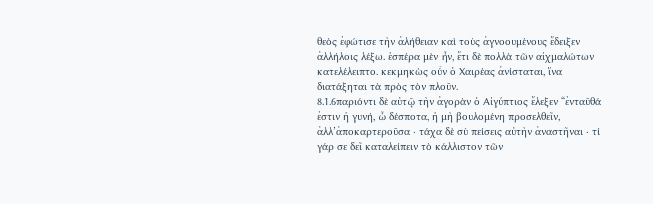θεὸς ἐφώτισε τὴν ἀλήθειαν καὶ τοὺς ἀγνοουμένους ἔδειξεν ἀλλήλοις λέξω. ἑσπέρα μὲν ἦν, ἔτι δὲ πολλὰ τῶν αἰχμαλώτων κατελέλειπτο. κεκμηκὼς οὖν ὁ Χαιρέας ἀνίσταται, ἵνα διατάξηται τὰ πρὸς τὸν πλοῦν.
8.1.6παριόντι δὲ αὐτῷ τὴν ἀγορὰν ὁ Αἰγύπτιος ἔλεξεν “ἐνταῦθά ἐστιν ἡ γυνή, ὦ δέσποτα, ἡ μὴ βουλομένη προσελθεῖν, ἀλλ’ἀποκαρτεροῦσα · τάχα δὲ σὺ πείσεις αὐτὴν ἀναστῆναι · τί γάρ σε δεῖ καταλείπειν τὸ κάλλιστον τῶν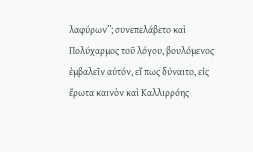λαφύρων”; συνεπελάβετο καὶ Πολύχαρμος τοῦ λόγου, βουλόμενος ἐμβαλεῖν αὐτόν, εἴ πως δύναιτο, εἰς ἔρωτα καινὸν καὶ Καλλιρρόης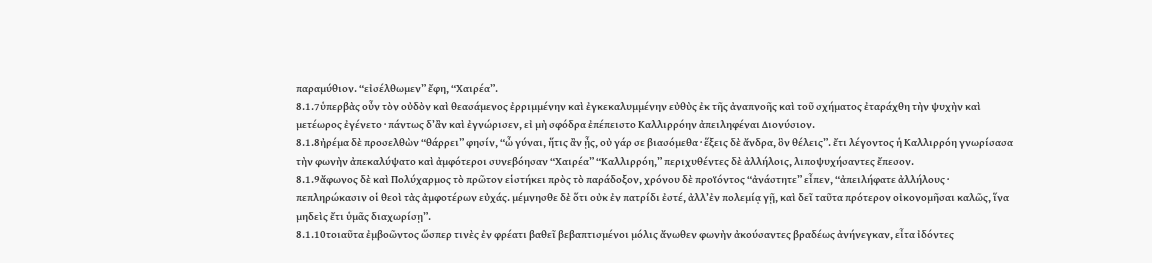παραμύθιον. “εἰσέλθωμεν” ἔφη, “Χαιρέα”.
8.1.7ὑπερβὰς οὖν τὸν οὐδὸν καὶ θεασάμενος ἐρριμμένην καὶ ἐγκεκαλυμμένην εὐθὺς ἐκ τῆς ἀναπνοῆς καὶ τοῦ σχήματος ἐταράχθη τὴν ψυχὴν καὶ μετέωρος ἐγένετο · πάντως δ’ἂν καὶ ἐγνώρισεν, εἰ μὴ σφόδρα ἐπέπειστο Καλλιρρόην ἀπειληφέναι Διονύσιον.
8.1.8ἠρέμα δὲ προσελθὼν “θάρρει” φησίν, “ὦ γύναι, ἥτις ἂν ᾖς, οὐ γάρ σε βιασόμεθα · ἕξεις δὲ ἄνδρα, ὃν θέλεις”. ἔτι λέγοντος ἡ Καλλιρρόη γνωρίσασα τὴν φωνὴν ἀπεκαλύψατο καὶ ἀμφότεροι συνεβόησαν “Χαιρέα” “Καλλιρρόη,” περιχυθέντες δὲ ἀλλήλοις, λιποψυχήσαντες ἔπεσον.
8.1.9ἄφωνος δὲ καὶ Πολύχαρμος τὸ πρῶτον εἱστήκει πρὸς τὸ παράδοξον, χρόνου δὲ προϊόντος “ἀνάστητε” εἶπεν, “ἀπειλήφατε ἀλλήλους · πεπληρώκασιν οἱ θεοὶ τὰς ἀμφοτέρων εὐχάς. μέμνησθε δὲ ὅτι οὐκ ἐν πατρίδι ἐστέ, ἀλλ’ἐν πολεμίᾳ γῇ, καὶ δεῖ ταῦτα πρότερον οἰκονομῆσαι καλῶς, ἵνα μηδεὶς ἔτι ὑμᾶς διαχωρίσῃ”.
8.1.10τοιαῦτα ἐμβοῶντος ὥσπερ τινὲς ἐν φρέατι βαθεῖ βεβαπτισμένοι μόλις ἄνωθεν φωνὴν ἀκούσαντες βραδέως ἀνήνεγκαν, εἶτα ἰδόντες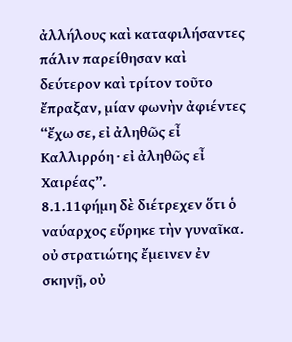ἀλλήλους καὶ καταφιλήσαντες πάλιν παρείθησαν καὶ δεύτερον καὶ τρίτον τοῦτο ἔπραξαν, μίαν φωνὴν ἀφιέντες “ἔχω σε, εἰ ἀληθῶς εἶ Καλλιρρόη · εἰ ἀληθῶς εἶ Χαιρέας”.
8.1.11φήμη δὲ διέτρεχεν ὅτι ὁ ναύαρχος εὕρηκε τὴν γυναῖκα. οὐ στρατιώτης ἔμεινεν ἐν σκηνῇ, οὐ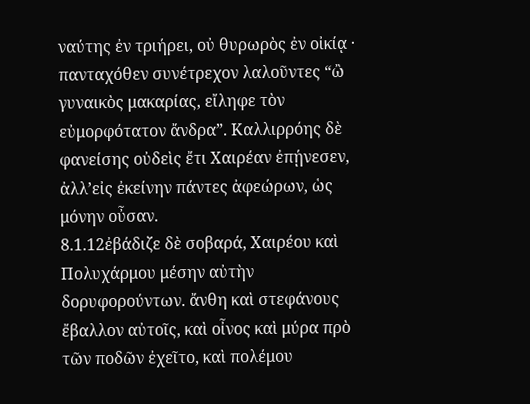ναύτης ἐν τριήρει, οὐ θυρωρὸς ἐν οἰκίᾳ · πανταχόθεν συνέτρεχον λαλοῦντες “ὢ γυναικὸς μακαρίας, εἴληφε τὸν εὐμορφότατον ἄνδρα”. Καλλιρρόης δὲ φανείσης οὐδεὶς ἔτι Χαιρέαν ἐπῄνεσεν, ἀλλ’εἰς ἐκείνην πάντες ἀφεώρων, ὡς μόνην οὖσαν.
8.1.12ἐβάδιζε δὲ σοβαρά, Χαιρέου καὶ Πολυχάρμου μέσην αὐτὴν δορυφορούντων. ἄνθη καὶ στεφάνους ἔβαλλον αὐτοῖς, καὶ οἶνος καὶ μύρα πρὸ τῶν ποδῶν ἐχεῖτο, καὶ πολέμου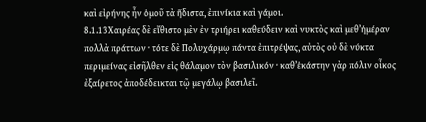καὶ εἰρήνης ἦν ὁμοῦ τὰ ἥδιστα, ἐπινίκια καὶ γάμοι.
8.1.13Χαιρέας δὲ εἴθιστο μὲν ἐν τριήρει καθεύδειν καὶ νυκτὸς καὶ μεθ’ἡμέραν πολλὰ πράττων · τότε δὲ Πολυχάρμῳ πάντα ἐπιτρέψας, αὐτὸς οὐ δὲ νύκτα περιμείνας εἰσῆλθεν εἰς θάλαμον τὸν βασιλικόν · καθ’ἑκάστην γὰρ πόλιν οἶκος ἐξαίρετος ἀποδέδεικται τῷ μεγάλῳ βασιλεῖ.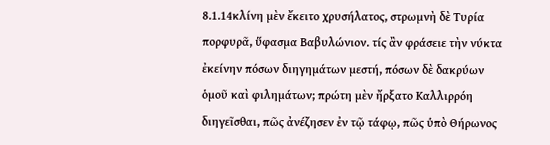8.1.14κλίνη μὲν ἔκειτο χρυσήλατος, στρωμνὴ δὲ Τυρία πορφυρᾶ, ὕφασμα Βαβυλώνιον. τίς ἂν φράσειε τὴν νύκτα ἐκείνην πόσων διηγημάτων μεστή, πόσων δὲ δακρύων ὁμοῦ καὶ φιλημάτων; πρώτη μὲν ἤρξατο Καλλιρρόη διηγεῖσθαι, πῶς ἀνέζησεν ἐν τῷ τάφῳ, πῶς ὑπὸ Θήρωνος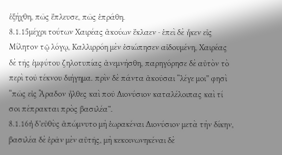ἐξήχθη, πῶς ἔπλευσε, πῶς ἐπράθη.
8.1.15μέχρι τούτων Χαιρέας ἀκούων ἔκλαεν · ἐπεὶ δὲ ἧκεν εἰς Μίλητον τῷ λόγῳ, Καλλιρρόη μὲν ἐσιώπησεν αἰδουμένη, Χαιρέας δὲ τῆς ἐμφύτου ζηλοτυπίας ἀνεμνήσθη, παρηγόρησε δὲ αὐτὸν τὸ περὶ τοῦ τέκνου διήγημα. πρὶν δὲ πάντα ἀκοῦσαι “λέγε μοι” φησὶ “πῶς εἰς Ἄραδον ἦλθες καὶ ποῦ Διονύσιον καταλέλοιπας καὶ τί σοι πέπρακται πρὸς βασιλέα”.
8.1.16ἡ δ’εὐθὺς ἀπώμνυτο μὴ ἑωρακέναι Διονύσιον μετὰ τὴν δίκην, βασιλέα δὲ ἐρᾶν μὲν αὐτῆς, μὴ κεκοινωνηκέναι δὲ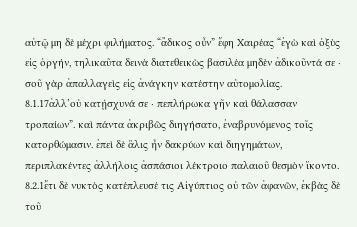αὐτῷ μη δὲ μέχρι φιλήματος. “ἄδικος οὖν” ἔφη Χαιρέας “ἐγὼ καὶ ὀξὺς εἰς ὀργήν, τηλικαῦτα δεινὰ διατεθεικὼς βασιλέα μηδὲν ἀδικοῦντά σε · σοῦ γὰρ ἀπαλλαγεὶς εἰς ἀνάγκην κατέστην αὐτομολίας.
8.1.17ἀλλ’οὐ κατῄσχυνά σε · πεπλήρωκα γῆν καὶ θάλασσαν τροπαίων”. καὶ πάντα ἀκριβῶς διηγήσατο, ἐναβρυνόμενος τοῖς κατορθώμασιν. ἐπεὶ δὲ ἅλις ἦν δακρύων καὶ διηγημάτων, περιπλακέντες ἀλλήλοις ἀσπάσιοι λέκτροιο παλαιοῦ θεσμὸν ἵκοντο.
8.2.1ἔτι δὲ νυκτὸς κατέπλευσέ τις Αἰγύπτιος οὐ τῶν ἀφανῶν, ἐκβὰς δὲ τοῦ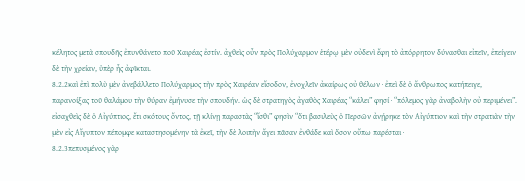κέλητος μετὰ σπουδῆς ἐπυνθάνετο ποῦ Χαιρέας ἐστίν. ἀχθεὶς οὖν πρὸς Πολύχαρμον ἑτέρῳ μὲν οὐδενὶ ἔφη τὸ ἀπόρρητον δύνασθαι εἰπεῖν, ἐπείγειν δὲ τὴν χρείαν, ὑπὲρ ἧς ἀφῖκται.
8.2.2καὶ ἐπὶ πολὺ μὲν ἀνεβάλλετο Πολύχαρμος τὴν πρὸς Χαιρέαν εἴσοδον, ἐνοχλεῖν ἀκαίρως οὐ θέλων · ἐπεὶ δὲ ὁ ἄνθρωπος κατήπειγε, παρανοίξας τοῦ θαλάμου τὴν θύραν ἐμήνυσε τὴν σπουδήν. ὡς δὲ στρατηγὸς ἀγαθὸς Χαιρέας “κάλει” φησί · “πόλεμος γὰρ ἀναβολὴν οὐ περιμένει”. εἰσαχθεὶς δὲ ὁ Αἰγύπτιος, ἔτι σκότους ὄντος, τῇ κλίνῃ παραστὰς “ἴσθι” φησὶν “ὅτι βασιλεὺς ὁ Περσῶν ἀνῄρηκε τὸν Αἰγύπτιον καὶ τὴν στρατιὰν τὴν μὲν εἰς Αἴγυπτον πέπομφε καταστησομένην τὰ ἐκεῖ, τὴν δὲ λοιπὴν ἄγει πᾶσαν ἐνθάδε καὶ ὅσον οὔπω παρέσται ·
8.2.3πεπυσμένος γὰρ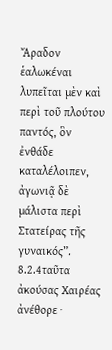Ἄραδον ἑαλωκέναι λυπεῖται μὲν καὶ περὶ τοῦ πλούτου παντός, ὃν ἐνθάδε καταλέλοιπεν, ἀγωνιᾷ δὲ μάλιστα περὶ Στατείρας τῆς γυναικός”.
8.2.4ταῦτα ἀκούσας Χαιρέας ἀνέθορε ·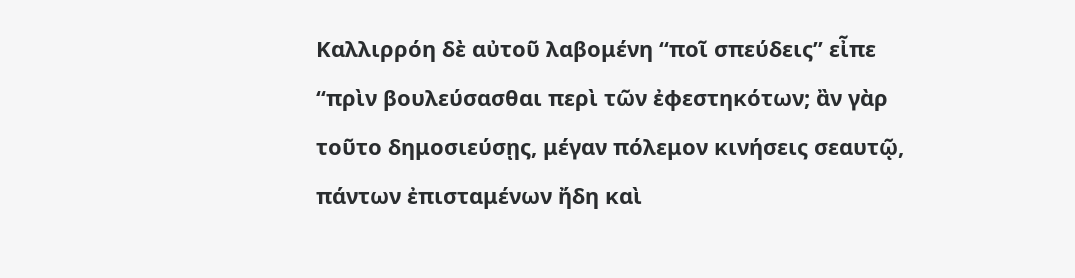Καλλιρρόη δὲ αὐτοῦ λαβομένη “ποῖ σπεύδεις” εἶπε “πρὶν βουλεύσασθαι περὶ τῶν ἐφεστηκότων; ἂν γὰρ τοῦτο δημοσιεύσῃς, μέγαν πόλεμον κινήσεις σεαυτῷ, πάντων ἐπισταμένων ἤδη καὶ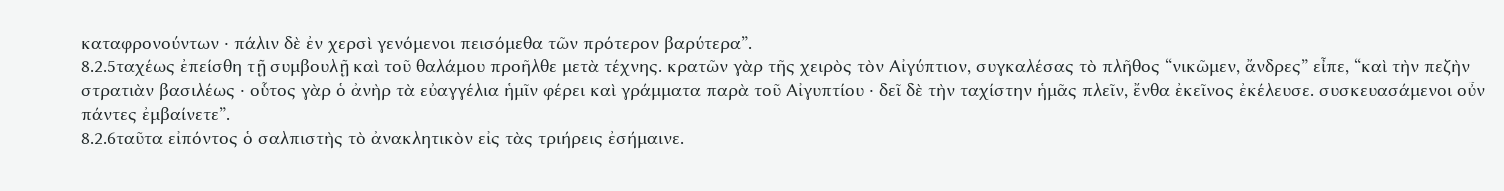καταφρονούντων · πάλιν δὲ ἐν χερσὶ γενόμενοι πεισόμεθα τῶν πρότερον βαρύτερα”.
8.2.5ταχέως ἐπείσθη τῇ συμβουλῇ καὶ τοῦ θαλάμου προῆλθε μετὰ τέχνης. κρατῶν γὰρ τῆς χειρὸς τὸν Αἰγύπτιον, συγκαλέσας τὸ πλῆθος “νικῶμεν, ἄνδρες” εἶπε, “καὶ τὴν πεζὴν στρατιὰν βασιλέως · οὗτος γὰρ ὁ ἀνὴρ τὰ εὐαγγέλια ἡμῖν φέρει καὶ γράμματα παρὰ τοῦ Αἰγυπτίου · δεῖ δὲ τὴν ταχίστην ἡμᾶς πλεῖν, ἔνθα ἐκεῖνος ἐκέλευσε. συσκευασάμενοι οὖν πάντες ἐμβαίνετε”.
8.2.6ταῦτα εἰπόντος ὁ σαλπιστὴς τὸ ἀνακλητικὸν εἰς τὰς τριήρεις ἐσήμαινε.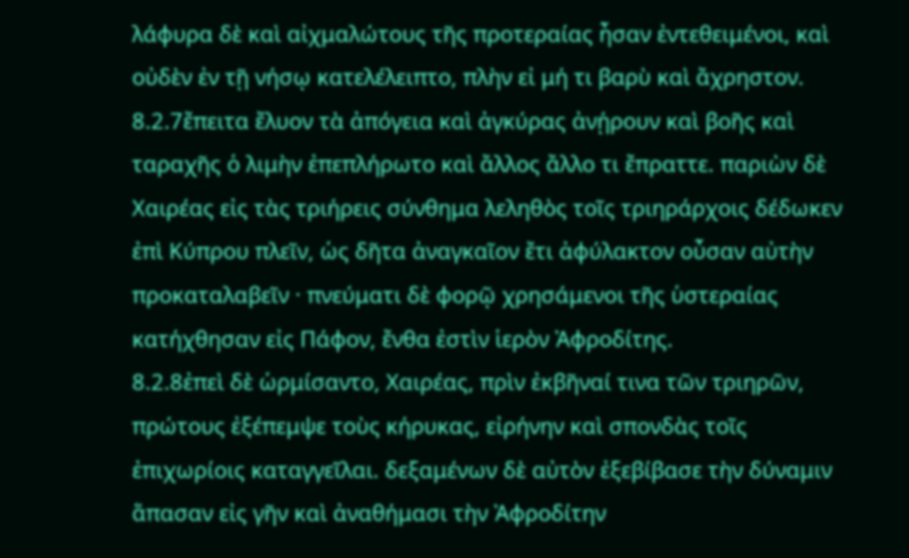λάφυρα δὲ καὶ αἰχμαλώτους τῆς προτεραίας ἦσαν ἐντεθειμένοι, καὶ οὐδὲν ἐν τῇ νήσῳ κατελέλειπτο, πλὴν εἰ μή τι βαρὺ καὶ ἄχρηστον.
8.2.7ἔπειτα ἔλυον τὰ ἀπόγεια καὶ ἀγκύρας ἀνῄρουν καὶ βοῆς καὶ ταραχῆς ὁ λιμὴν ἐπεπλήρωτο καὶ ἄλλος ἄλλο τι ἔπραττε. παριὼν δὲ Χαιρέας εἰς τὰς τριήρεις σύνθημα λεληθὸς τοῖς τριηράρχοις δέδωκεν ἐπὶ Κύπρου πλεῖν, ὡς δῆτα ἀναγκαῖον ἔτι ἀφύλακτον οὖσαν αὐτὴν προκαταλαβεῖν · πνεύματι δὲ φορῷ χρησάμενοι τῆς ὑστεραίας κατήχθησαν εἰς Πάφον, ἔνθα ἐστὶν ἱερὸν Ἀφροδίτης.
8.2.8ἐπεὶ δὲ ὡρμίσαντο, Χαιρέας, πρὶν ἐκβῆναί τινα τῶν τριηρῶν, πρώτους ἐξέπεμψε τοὺς κήρυκας, εἰρήνην καὶ σπονδὰς τοῖς ἐπιχωρίοις καταγγεῖλαι. δεξαμένων δὲ αὐτὸν ἐξεβίβασε τὴν δύναμιν ἅπασαν εἰς γῆν καὶ ἀναθήμασι τὴν Ἀφροδίτην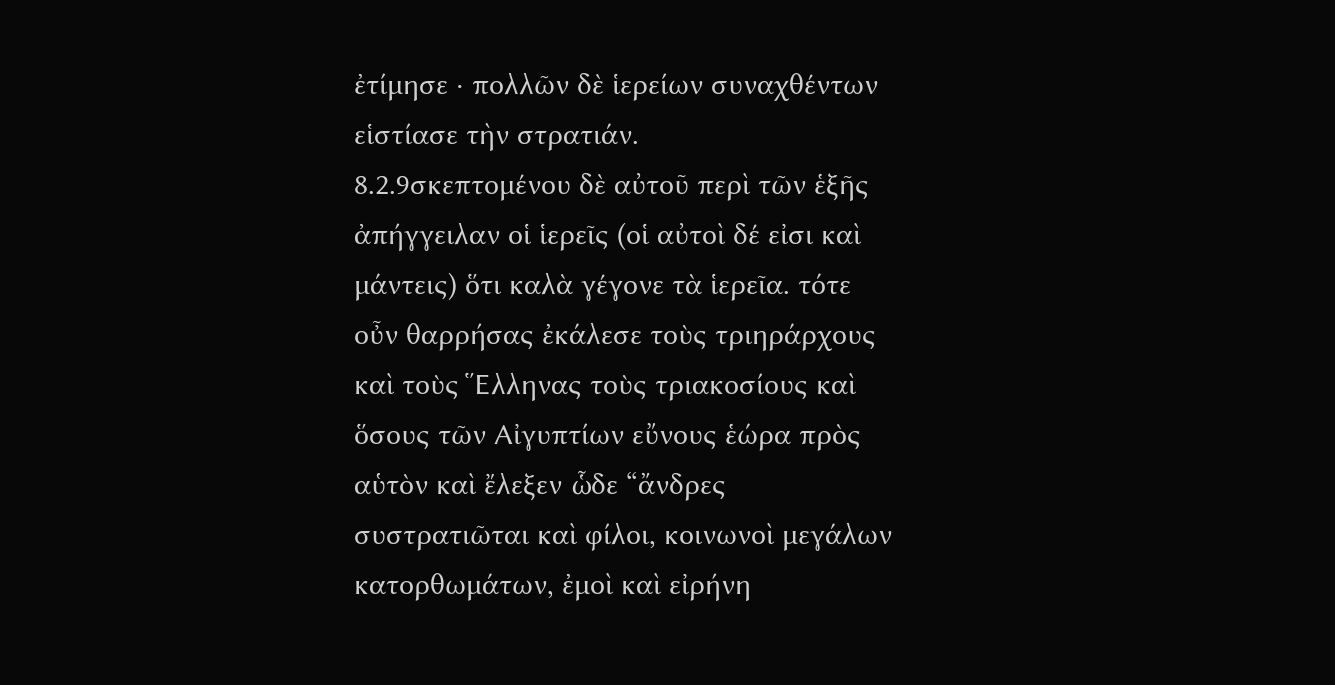ἐτίμησε · πολλῶν δὲ ἱερείων συναχθέντων εἱστίασε τὴν στρατιάν.
8.2.9σκεπτομένου δὲ αὐτοῦ περὶ τῶν ἑξῆς ἀπήγγειλαν οἱ ἱερεῖς (οἱ αὐτοὶ δέ εἰσι καὶ μάντεις) ὅτι καλὰ γέγονε τὰ ἱερεῖα. τότε οὖν θαρρήσας ἐκάλεσε τοὺς τριηράρχους καὶ τοὺς Ἕλληνας τοὺς τριακοσίους καὶ ὅσους τῶν Αἰγυπτίων εὔνους ἑώρα πρὸς αὑτὸν καὶ ἔλεξεν ὧδε “ἄνδρες συστρατιῶται καὶ φίλοι, κοινωνοὶ μεγάλων κατορθωμάτων, ἐμοὶ καὶ εἰρήνη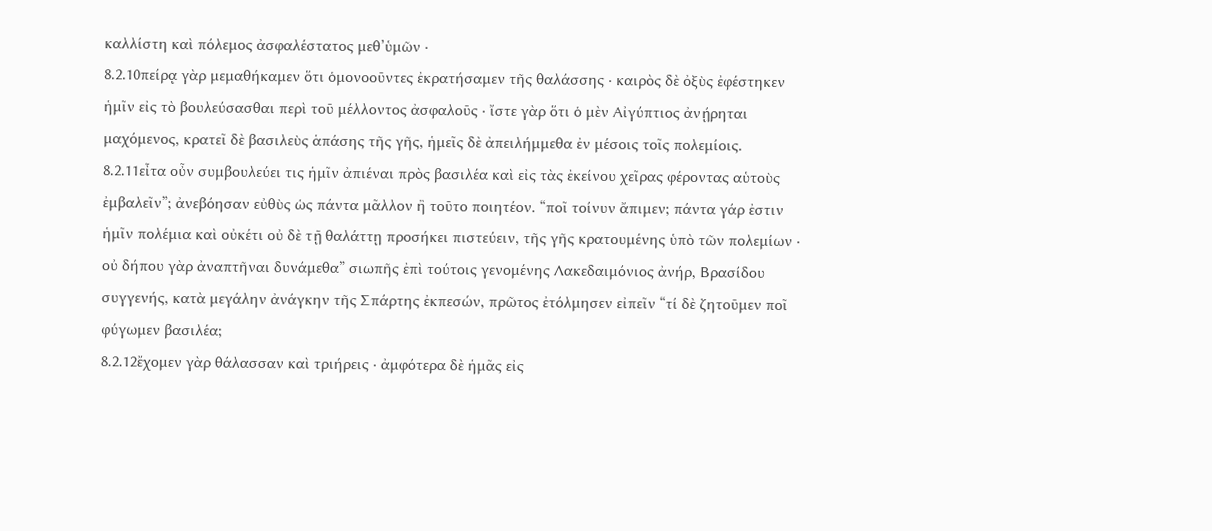καλλίστη καὶ πόλεμος ἀσφαλέστατος μεθ’ὑμῶν ·
8.2.10πείρᾳ γὰρ μεμαθήκαμεν ὅτι ὁμονοοῦντες ἐκρατήσαμεν τῆς θαλάσσης · καιρὸς δὲ ὀξὺς ἐφέστηκεν ἡμῖν εἰς τὸ βουλεύσασθαι περὶ τοῦ μέλλοντος ἀσφαλοῦς · ἴστε γὰρ ὅτι ὁ μὲν Αἰγύπτιος ἀνῄρηται μαχόμενος, κρατεῖ δὲ βασιλεὺς ἁπάσης τῆς γῆς, ἡμεῖς δὲ ἀπειλήμμεθα ἐν μέσοις τοῖς πολεμίοις.
8.2.11εἶτα οὖν συμβουλεύει τις ἡμῖν ἀπιέναι πρὸς βασιλέα καὶ εἰς τὰς ἐκείνου χεῖρας φέροντας αὑτοὺς ἐμβαλεῖν”; ἀνεβόησαν εὐθὺς ὡς πάντα μᾶλλον ἢ τοῦτο ποιητέον. “ποῖ τοίνυν ἄπιμεν; πάντα γάρ ἐστιν ἡμῖν πολέμια καὶ οὐκέτι οὐ δὲ τῇ θαλάττῃ προσήκει πιστεύειν, τῆς γῆς κρατουμένης ὑπὸ τῶν πολεμίων · οὐ δήπου γὰρ ἀναπτῆναι δυνάμεθα” σιωπῆς ἐπὶ τούτοις γενομένης Λακεδαιμόνιος ἀνήρ, Βρασίδου συγγενής, κατὰ μεγάλην ἀνάγκην τῆς Σπάρτης ἐκπεσών, πρῶτος ἐτόλμησεν εἰπεῖν “τί δὲ ζητοῦμεν ποῖ φύγωμεν βασιλέα;
8.2.12ἔχομεν γὰρ θάλασσαν καὶ τριήρεις · ἀμφότερα δὲ ἡμᾶς εἰς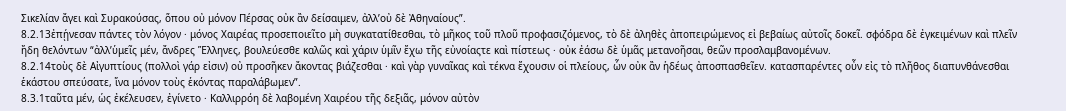Σικελίαν ἄγει καὶ Συρακούσας, ὅπου οὐ μόνον Πέρσας οὐκ ἂν δείσαιμεν, ἀλλ’οὐ δὲ Ἀθηναίους”.
8.2.13ἐπῄνεσαν πάντες τὸν λόγον · μόνος Χαιρέας προσεποιεῖτο μὴ συγκατατίθεσθαι, τὸ μῆκος τοῦ πλοῦ προφασιζόμενος, τὸ δὲ ἀληθὲς ἀποπειρώμενος εἰ βεβαίως αὐτοῖς δοκεῖ. σφόδρα δὲ ἐγκειμένων καὶ πλεῖν ἤδη θελόντων “ἀλλ’ὑμεῖς μέν, ἄνδρες Ἕλληνες, βουλεύεσθε καλῶς καὶ χάριν ὑμῖν ἔχω τῆς εὐνοίαςτε καὶ πίστεως · οὐκ ἐάσω δὲ ὑμᾶς μετανοῆσαι, θεῶν προσλαμβανομένων.
8.2.14τοὺς δὲ Αἰγυπτίους (πολλοὶ γάρ εἰσιν) οὐ προσῆκεν ἄκοντας βιάζεσθαι · καὶ γὰρ γυναῖκας καὶ τέκνα ἔχουσιν οἱ πλείους, ὧν οὐκ ἂν ἡδέως ἀποσπασθεῖεν. κατασπαρέντες οὖν εἰς τὸ πλῆθος διαπυνθάνεσθαι ἑκάστου σπεύσατε, ἵνα μόνον τοὺς ἑκόντας παραλάβωμεν”.
8.3.1ταῦτα μέν, ὡς ἐκέλευσεν, ἐγίνετο · Καλλιρρόη δὲ λαβομένη Χαιρέου τῆς δεξιᾶς, μόνον αὐτὸν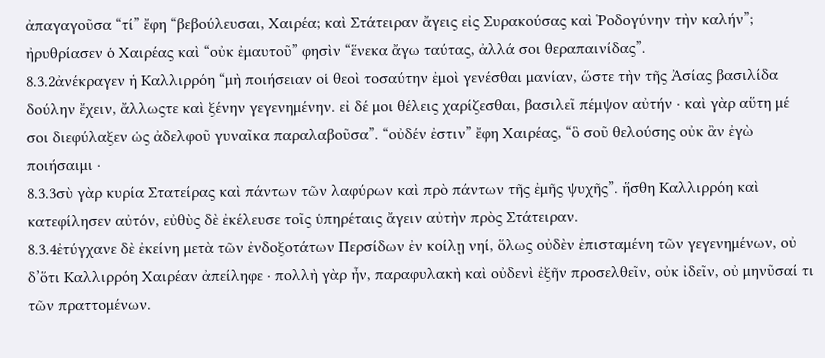ἀπαγαγοῦσα “τί” ἔφη “βεβούλευσαι, Χαιρέα; καὶ Στάτειραν ἄγεις εἰς Συρακούσας καὶ Ῥοδογύνην τὴν καλήν”; ἠρυθρίασεν ὁ Χαιρέας καὶ “οὐκ ἐμαυτοῦ” φησὶν “ἕνεκα ἄγω ταύτας, ἀλλά σοι θεραπαινίδας”.
8.3.2ἀνέκραγεν ἡ Καλλιρρόη “μὴ ποιήσειαν οἱ θεοὶ τοσαύτην ἐμοὶ γενέσθαι μανίαν, ὥστε τὴν τῆς Ἀσίας βασιλίδα δούλην ἔχειν, ἄλλωςτε καὶ ξένην γεγενημένην. εἰ δέ μοι θέλεις χαρίζεσθαι, βασιλεῖ πέμψον αὐτήν · καὶ γὰρ αὕτη μέ σοι διεφύλαξεν ὡς ἀδελφοῦ γυναῖκα παραλαβοῦσα”. “οὐδέν ἐστιν” ἔφη Χαιρέας, “ὃ σοῦ θελούσης οὐκ ἂν ἐγὼ ποιήσαιμι ·
8.3.3σὺ γὰρ κυρία Στατείρας καὶ πάντων τῶν λαφύρων καὶ πρὸ πάντων τῆς ἐμῆς ψυχῆς”. ἥσθη Καλλιρρόη καὶ κατεφίλησεν αὐτόν, εὐθὺς δὲ ἐκέλευσε τοῖς ὑπηρέταις ἄγειν αὐτὴν πρὸς Στάτειραν.
8.3.4ἐτύγχανε δὲ ἐκείνη μετὰ τῶν ἐνδοξοτάτων Περσίδων ἐν κοίλῃ νηί, ὅλως οὐδὲν ἐπισταμένη τῶν γεγενημένων, οὐ δ’ὅτι Καλλιρρόη Χαιρέαν ἀπείληφε · πολλὴ γὰρ ἦν, παραφυλακὴ καὶ οὐδενὶ ἐξῆν προσελθεῖν, οὐκ ἰδεῖν, οὐ μηνῦσαί τι τῶν πραττομένων.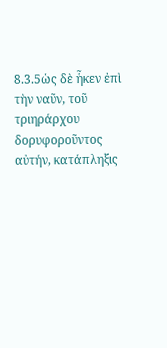8.3.5ὡς δὲ ἧκεν ἐπὶ τὴν ναῦν, τοῦ τριηράρχου δορυφοροῦντος αὐτήν, κατάπληξις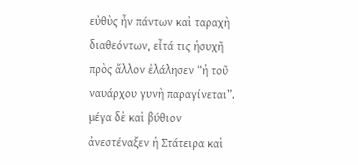εὐθὺς ἦν πάντων καὶ ταραχὴ διαθεόντων, εἶτά τις ἡσυχῆ πρὸς ἄλλον ἐλάλησεν “ἡ τοῦ ναυάρχου γυνὴ παραγίνεται”. μέγα δὲ καὶ βύθιον ἀνεστέναξεν ἡ Στάτειρα καὶ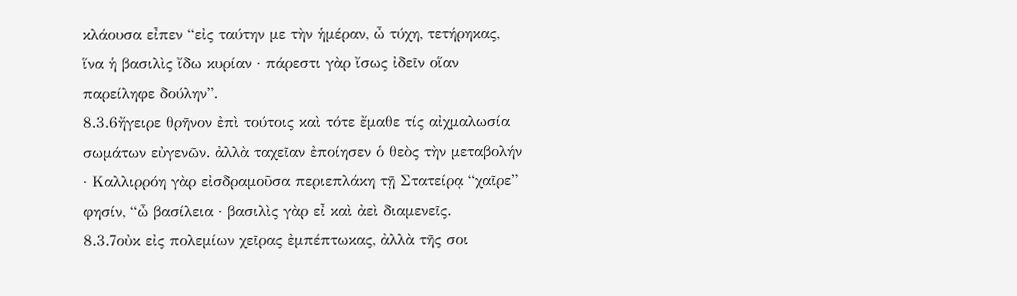κλάουσα εἶπεν “εἰς ταύτην με τὴν ἡμέραν, ὦ τύχη, τετήρηκας, ἵνα ἡ βασιλὶς ἴδω κυρίαν · πάρεστι γὰρ ἴσως ἰδεῖν οἵαν παρείληφε δούλην”.
8.3.6ἤγειρε θρῆνον ἐπὶ τούτοις καὶ τότε ἔμαθε τίς αἰχμαλωσία σωμάτων εὐγενῶν. ἀλλὰ ταχεῖαν ἐποίησεν ὁ θεὸς τὴν μεταβολήν · Καλλιρρόη γὰρ εἰσδραμοῦσα περιεπλάκη τῇ Στατείρᾳ “χαῖρε” φησίν, “ὦ βασίλεια · βασιλὶς γὰρ εἶ καὶ ἀεὶ διαμενεῖς.
8.3.7οὐκ εἰς πολεμίων χεῖρας ἐμπέπτωκας, ἀλλὰ τῆς σοι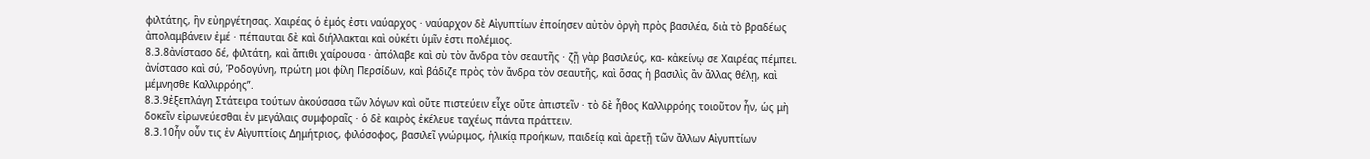φιλτάτης, ἣν εὐηργέτησας. Χαιρέας ὁ ἐμός ἐστι ναύαρχος · ναύαρχον δὲ Αἰγυπτίων ἐποίησεν αὐτὸν ὀργὴ πρὸς βασιλέα, διὰ τὸ βραδέως ἀπολαμβάνειν ἐμέ · πέπαυται δὲ καὶ διήλλακται καὶ οὐκέτι ὑμῖν ἐστι πολέμιος.
8.3.8ἀνίστασο δέ, φιλτάτη, καὶ ἄπιθι χαίρουσα · ἀπόλαβε καὶ σὺ τὸν ἄνδρα τὸν σεαυτῆς · ζῇ γὰρ βασιλεύς, κα- κἀκείνῳ σε Χαιρέας πέμπει. ἀνίστασο καὶ σύ, Ῥοδογύνη, πρώτη μοι φίλη Περσίδων, καὶ βάδιζε πρὸς τὸν ἄνδρα τὸν σεαυτῆς, καὶ ὅσας ἡ βασιλὶς ἂν ἄλλας θέλῃ, καὶ μέμνησθε Καλλιρρόης”.
8.3.9ἐξεπλάγη Στάτειρα τούτων ἀκούσασα τῶν λόγων καὶ οὔτε πιστεύειν εἶχε οὔτε ἀπιστεῖν · τὸ δὲ ἦθος Καλλιρρόης τοιοῦτον ἦν, ὡς μὴ δοκεῖν εἰρωνεύεσθαι ἐν μεγάλαις συμφοραῖς · ὁ δὲ καιρὸς ἐκέλευε ταχέως πάντα πράττειν.
8.3.10ἦν οὖν τις ἐν Αἰγυπτίοις Δημήτριος, φιλόσοφος, βασιλεῖ γνώριμος, ἡλικίᾳ προήκων, παιδείᾳ καὶ ἀρετῇ τῶν ἄλλων Αἰγυπτίων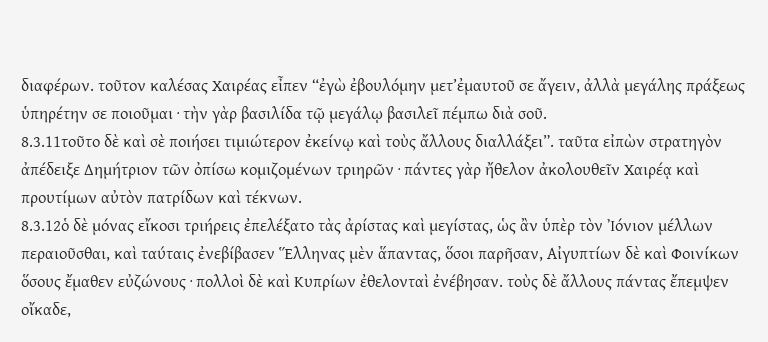διαφέρων. τοῦτον καλέσας Χαιρέας εἶπεν “ἐγὼ ἐβουλόμην μετ’ἐμαυτοῦ σε ἄγειν, ἀλλὰ μεγάλης πράξεως ὑπηρέτην σε ποιοῦμαι · τὴν γὰρ βασιλίδα τῷ μεγάλῳ βασιλεῖ πέμπω διὰ σοῦ.
8.3.11τοῦτο δὲ καὶ σὲ ποιήσει τιμιώτερον ἐκείνῳ καὶ τοὺς ἄλλους διαλλάξει”. ταῦτα εἰπὼν στρατηγὸν ἀπέδειξε Δημήτριον τῶν ὀπίσω κομιζομένων τριηρῶν · πάντες γὰρ ἤθελον ἀκολουθεῖν Χαιρέᾳ καὶ προυτίμων αὐτὸν πατρίδων καὶ τέκνων.
8.3.12ὁ δὲ μόνας εἴκοσι τριήρεις ἐπελέξατο τὰς ἀρίστας καὶ μεγίστας, ὡς ἂν ὑπὲρ τὸν Ἰόνιον μέλλων περαιοῦσθαι, καὶ ταύταις ἐνεβίβασεν Ἕλληνας μὲν ἅπαντας, ὅσοι παρῆσαν, Αἰγυπτίων δὲ καὶ Φοινίκων ὅσους ἔμαθεν εὐζώνους · πολλοὶ δὲ καὶ Κυπρίων ἐθελονταὶ ἐνέβησαν. τοὺς δὲ ἄλλους πάντας ἔπεμψεν οἴκαδε,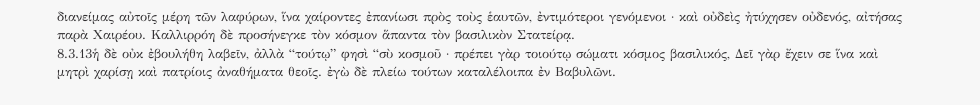διανείμας αὐτοῖς μέρη τῶν λαφύρων, ἵνα χαίροντες ἐπανίωσι πρὸς τοὺς ἑαυτῶν, ἐντιμότεροι γενόμενοι · καὶ οὐδεὶς ἠτύχησεν οὐδενός, αἰτήσας παρὰ Χαιρέου. Καλλιρρόη δὲ προσήνεγκε τὸν κόσμον ἅπαντα τὸν βασιλικὸν Στατείρᾳ.
8.3.13ἡ δὲ οὐκ ἐβουλήθη λαβεῖν, ἀλλὰ “τούτῳ” φησὶ “σὺ κοσμοῦ · πρέπει γὰρ τοιούτῳ σώματι κόσμος βασιλικός, Δεῖ γὰρ ἔχειν σε ἵνα καὶ μητρὶ χαρίσῃ καὶ πατρίοις ἀναθήματα θεοῖς. ἐγὼ δὲ πλείω τούτων καταλέλοιπα ἐν Βαβυλῶνι.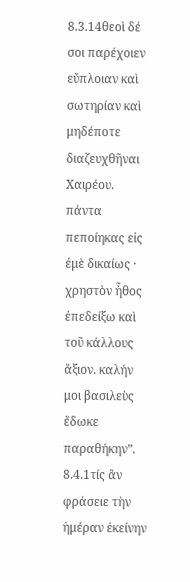8.3.14θεοὶ δέ σοι παρέχοιεν εὔπλοιαν καὶ σωτηρίαν καὶ μηδέποτε διαζευχθῆναι Χαιρέου. πάντα πεποίηκας εἰς ἐμὲ δικαίως · χρηστὸν ἦθος ἐπεδείξω καὶ τοῦ κάλλους ἄξιον. καλήν μοι βασιλεὺς ἔδωκε παραθήκην”.
8.4.1τίς ἂν φράσειε τὴν ἡμέραν ἐκείνην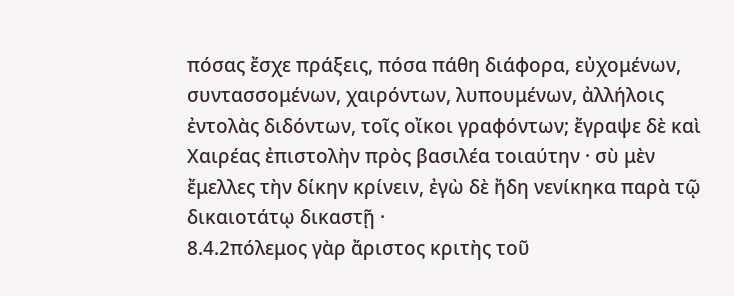πόσας ἔσχε πράξεις, πόσα πάθη διάφορα, εὐχομένων, συντασσομένων, χαιρόντων, λυπουμένων, ἀλλήλοις ἐντολὰς διδόντων, τοῖς οἴκοι γραφόντων; ἔγραψε δὲ καὶ Χαιρέας ἐπιστολὴν πρὸς βασιλέα τοιαύτην · σὺ μὲν ἔμελλες τὴν δίκην κρίνειν, ἐγὼ δὲ ἤδη νενίκηκα παρὰ τῷ δικαιοτάτῳ δικαστῇ ·
8.4.2πόλεμος γὰρ ἄριστος κριτὴς τοῦ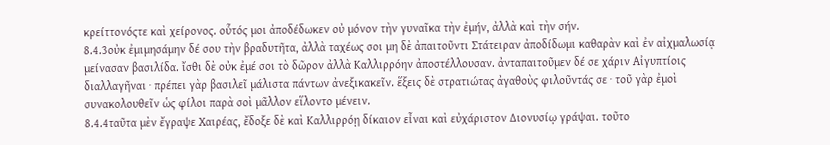κρείττονόςτε καὶ χείρονος. οὗτός μοι ἀποδέδωκεν οὐ μόνον τὴν γυναῖκα τὴν ἐμήν, ἀλλὰ καὶ τὴν σήν.
8.4.3οὐκ ἐμιμησάμην δέ σου τὴν βραδυτῆτα, ἀλλὰ ταχέως σοι μη δὲ ἀπαιτοῦντι Στάτειραν ἀποδίδωμι καθαρὰν καὶ ἐν αἰχμαλωσίᾳ μείνασαν βασιλίδα. ἴσθι δὲ οὐκ ἐμέ σοι τὸ δῶρον ἀλλὰ Καλλιρρόην ἀποστέλλουσαν. ἀνταπαιτοῦμεν δέ σε χάριν Αἰγυπτίοις διαλλαγῆναι · πρέπει γὰρ βασιλεῖ μάλιστα πάντων ἀνεξικακεῖν. ἕξεις δὲ στρατιώτας ἀγαθοὺς φιλοῦντάς σε · τοῦ γὰρ ἐμοὶ συνακολουθεῖν ὡς φίλοι παρὰ σοὶ μᾶλλον εἵλοντο μένειν.
8.4.4ταῦτα μὲν ἔγραψε Χαιρέας, ἔδοξε δὲ καὶ Καλλιρρόῃ δίκαιον εἶναι καὶ εὐχάριστον Διονυσίῳ γράψαι. τοῦτο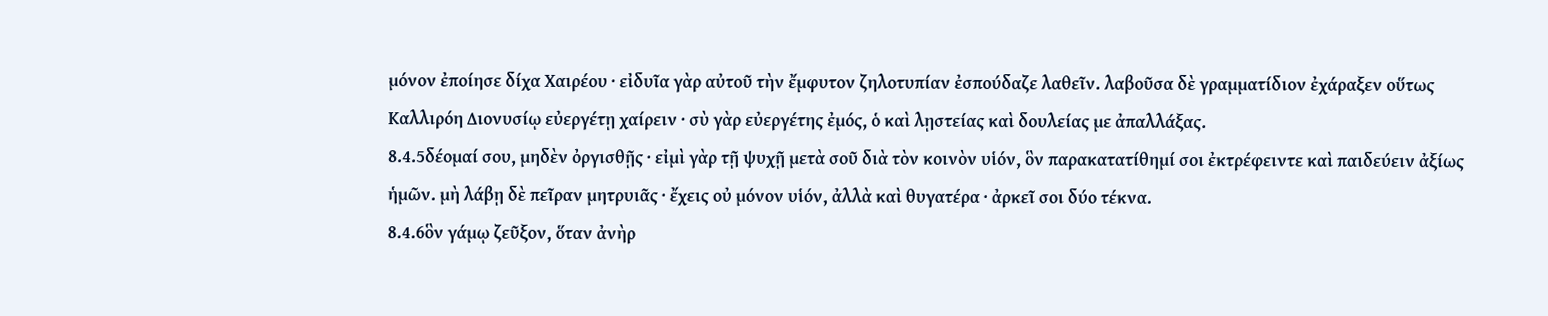μόνον ἐποίησε δίχα Χαιρέου · εἰδυῖα γὰρ αὐτοῦ τὴν ἔμφυτον ζηλοτυπίαν ἐσπούδαζε λαθεῖν. λαβοῦσα δὲ γραμματίδιον ἐχάραξεν οὕτως Καλλιρόη Διονυσίῳ εὐεργέτῃ χαίρειν · σὺ γὰρ εὐεργέτης ἐμός, ὁ καὶ λῃστείας καὶ δουλείας με ἀπαλλάξας.
8.4.5δέομαί σου, μηδὲν ὀργισθῇς · εἰμὶ γὰρ τῇ ψυχῇ μετὰ σοῦ διὰ τὸν κοινὸν υἱόν, ὃν παρακατατίθημί σοι ἐκτρέφειντε καὶ παιδεύειν ἀξίως ἡμῶν. μὴ λάβῃ δὲ πεῖραν μητρυιᾶς · ἔχεις οὐ μόνον υἱόν, ἀλλὰ καὶ θυγατέρα · ἀρκεῖ σοι δύο τέκνα.
8.4.6ὃν γάμῳ ζεῦξον, ὅταν ἀνὴρ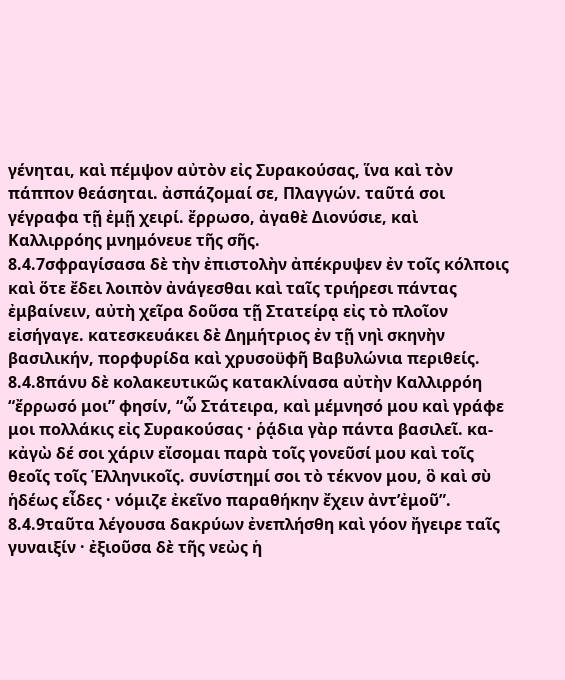γένηται, καὶ πέμψον αὐτὸν εἰς Συρακούσας, ἵνα καὶ τὸν πάππον θεάσηται. ἀσπάζομαί σε, Πλαγγών. ταῦτά σοι γέγραφα τῇ ἐμῇ χειρί. ἔρρωσο, ἀγαθὲ Διονύσιε, καὶ Καλλιρρόης μνημόνευε τῆς σῆς.
8.4.7σφραγίσασα δὲ τὴν ἐπιστολὴν ἀπέκρυψεν ἐν τοῖς κόλποις καὶ ὅτε ἔδει λοιπὸν ἀνάγεσθαι καὶ ταῖς τριήρεσι πάντας ἐμβαίνειν, αὐτὴ χεῖρα δοῦσα τῇ Στατείρᾳ εἰς τὸ πλοῖον εἰσήγαγε. κατεσκευάκει δὲ Δημήτριος ἐν τῇ νηὶ σκηνὴν βασιλικήν, πορφυρίδα καὶ χρυσοϋφῆ Βαβυλώνια περιθείς.
8.4.8πάνυ δὲ κολακευτικῶς κατακλίνασα αὐτὴν Καλλιρρόη “ἔρρωσό μοι” φησίν, “ὦ Στάτειρα, καὶ μέμνησό μου καὶ γράφε μοι πολλάκις εἰς Συρακούσας · ῥᾴδια γὰρ πάντα βασιλεῖ. κα- κἀγὼ δέ σοι χάριν εἴσομαι παρὰ τοῖς γονεῦσί μου καὶ τοῖς θεοῖς τοῖς Ἑλληνικοῖς. συνίστημί σοι τὸ τέκνον μου, ὃ καὶ σὺ ἡδέως εἶδες · νόμιζε ἐκεῖνο παραθήκην ἔχειν ἀντ’ἐμοῦ”.
8.4.9ταῦτα λέγουσα δακρύων ἐνεπλήσθη καὶ γόον ἤγειρε ταῖς γυναιξίν · ἐξιοῦσα δὲ τῆς νεὼς ἡ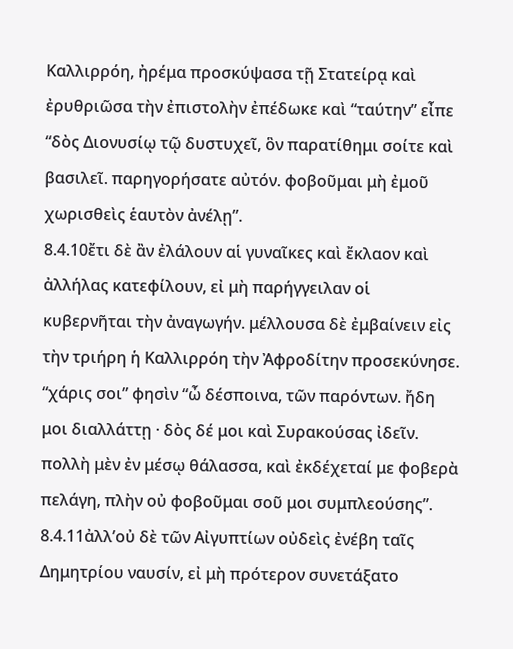Καλλιρρόη, ἠρέμα προσκύψασα τῇ Στατείρᾳ καὶ ἐρυθριῶσα τὴν ἐπιστολὴν ἐπέδωκε καὶ “ταύτην” εἶπε “δὸς Διονυσίῳ τῷ δυστυχεῖ, ὃν παρατίθημι σοίτε καὶ βασιλεῖ. παρηγορήσατε αὐτόν. φοβοῦμαι μὴ ἐμοῦ χωρισθεὶς ἑαυτὸν ἀνέλῃ”.
8.4.10ἔτι δὲ ἂν ἐλάλουν αἱ γυναῖκες καὶ ἔκλαον καὶ ἀλλήλας κατεφίλουν, εἰ μὴ παρήγγειλαν οἱ κυβερνῆται τὴν ἀναγωγήν. μέλλουσα δὲ ἐμβαίνειν εἰς τὴν τριήρη ἡ Καλλιρρόη τὴν Ἀφροδίτην προσεκύνησε. “χάρις σοι” φησὶν “ὦ δέσποινα, τῶν παρόντων. ἤδη μοι διαλλάττῃ · δὸς δέ μοι καὶ Συρακούσας ἰδεῖν. πολλὴ μὲν ἐν μέσῳ θάλασσα, καὶ ἐκδέχεταί με φοβερὰ πελάγη, πλὴν οὐ φοβοῦμαι σοῦ μοι συμπλεούσης”.
8.4.11ἀλλ’οὐ δὲ τῶν Αἰγυπτίων οὐδεὶς ἐνέβη ταῖς Δημητρίου ναυσίν, εἰ μὴ πρότερον συνετάξατο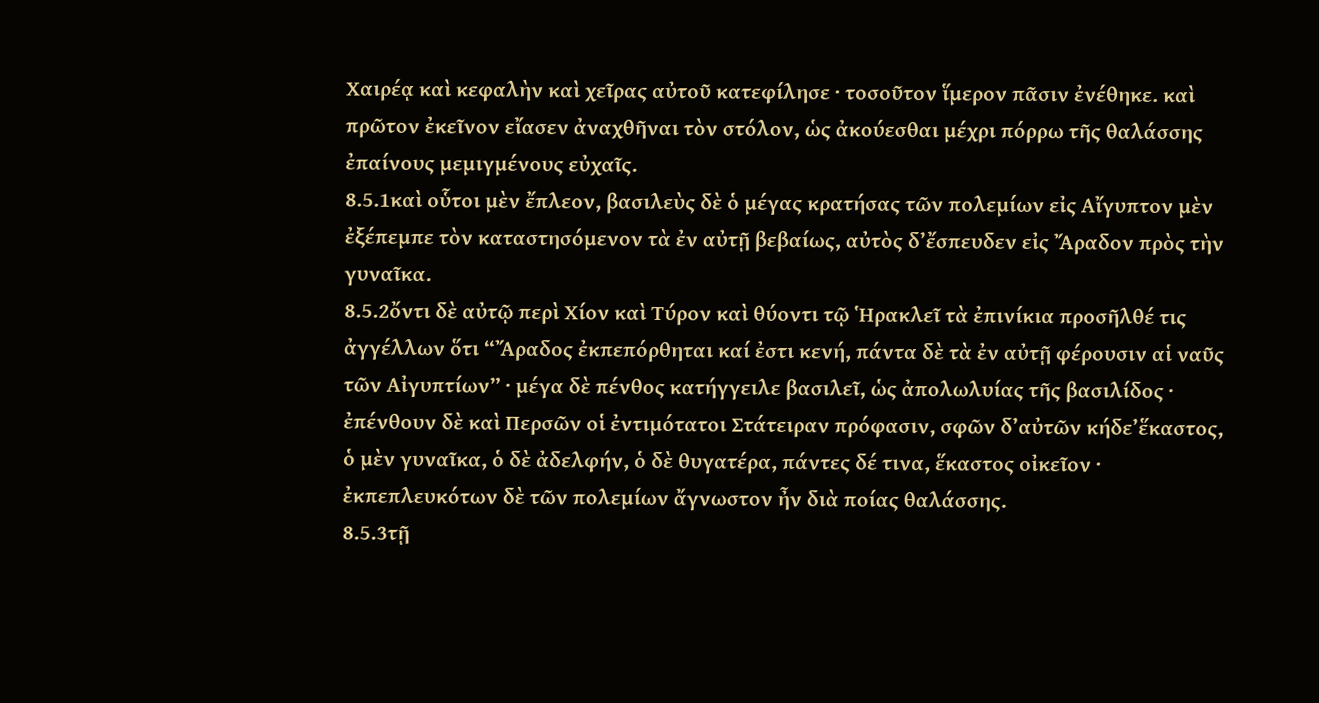Χαιρέᾳ καὶ κεφαλὴν καὶ χεῖρας αὐτοῦ κατεφίλησε · τοσοῦτον ἵμερον πᾶσιν ἐνέθηκε. καὶ πρῶτον ἐκεῖνον εἴασεν ἀναχθῆναι τὸν στόλον, ὡς ἀκούεσθαι μέχρι πόρρω τῆς θαλάσσης ἐπαίνους μεμιγμένους εὐχαῖς.
8.5.1καὶ οὗτοι μὲν ἔπλεον, βασιλεὺς δὲ ὁ μέγας κρατήσας τῶν πολεμίων εἰς Αἴγυπτον μὲν ἐξέπεμπε τὸν καταστησόμενον τὰ ἐν αὐτῇ βεβαίως, αὐτὸς δ’ἔσπευδεν εἰς Ἄραδον πρὸς τὴν γυναῖκα.
8.5.2ὄντι δὲ αὐτῷ περὶ Χίον καὶ Τύρον καὶ θύοντι τῷ Ἡρακλεῖ τὰ ἐπινίκια προσῆλθέ τις ἀγγέλλων ὅτι “Ἄραδος ἐκπεπόρθηται καί ἐστι κενή, πάντα δὲ τὰ ἐν αὐτῇ φέρουσιν αἱ ναῦς τῶν Αἰγυπτίων” · μέγα δὲ πένθος κατήγγειλε βασιλεῖ, ὡς ἀπολωλυίας τῆς βασιλίδος · ἐπένθουν δὲ καὶ Περσῶν οἱ ἐντιμότατοι Στάτειραν πρόφασιν, σφῶν δ’αὐτῶν κήδε’ἕκαστος, ὁ μὲν γυναῖκα, ὁ δὲ ἀδελφήν, ὁ δὲ θυγατέρα, πάντες δέ τινα, ἕκαστος οἰκεῖον · ἐκπεπλευκότων δὲ τῶν πολεμίων ἄγνωστον ἦν διὰ ποίας θαλάσσης.
8.5.3τῇ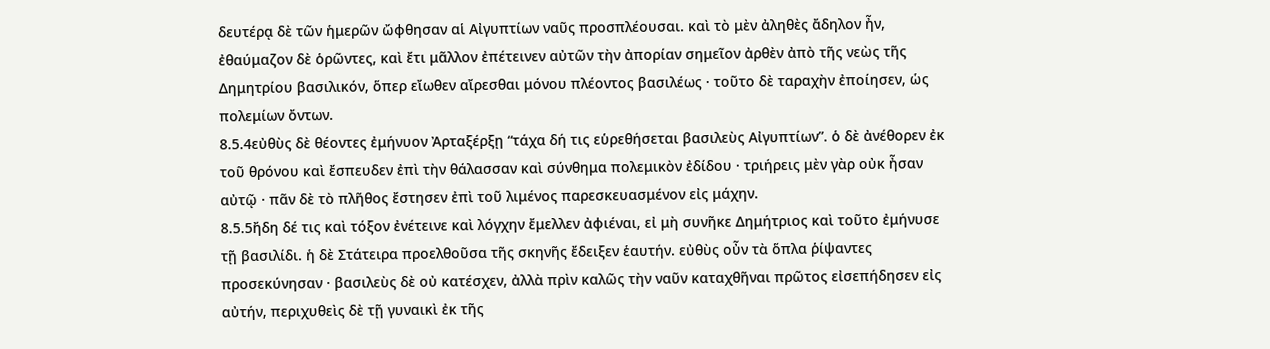δευτέρᾳ δὲ τῶν ἡμερῶν ὤφθησαν αἱ Αἰγυπτίων ναῦς προσπλέουσαι. καὶ τὸ μὲν ἀληθὲς ἄδηλον ἦν, ἐθαύμαζον δὲ ὁρῶντες, καὶ ἔτι μᾶλλον ἐπέτεινεν αὐτῶν τὴν ἀπορίαν σημεῖον ἀρθὲν ἀπὸ τῆς νεὼς τῆς Δημητρίου βασιλικόν, ὅπερ εἴωθεν αἴρεσθαι μόνου πλέοντος βασιλέως · τοῦτο δὲ ταραχὴν ἐποίησεν, ὡς πολεμίων ὄντων.
8.5.4εὐθὺς δὲ θέοντες ἐμήνυον Ἀρταξέρξῃ “τάχα δή τις εὑρεθήσεται βασιλεὺς Αἰγυπτίων”. ὁ δὲ ἀνέθορεν ἐκ τοῦ θρόνου καὶ ἔσπευδεν ἐπὶ τὴν θάλασσαν καὶ σύνθημα πολεμικὸν ἐδίδου · τριήρεις μὲν γὰρ οὐκ ἦσαν αὐτῷ · πᾶν δὲ τὸ πλῆθος ἔστησεν ἐπὶ τοῦ λιμένος παρεσκευασμένον εἰς μάχην.
8.5.5ἤδη δέ τις καὶ τόξον ἐνέτεινε καὶ λόγχην ἔμελλεν ἀφιέναι, εἰ μὴ συνῆκε Δημήτριος καὶ τοῦτο ἐμήνυσε τῇ βασιλίδι. ἡ δὲ Στάτειρα προελθοῦσα τῆς σκηνῆς ἔδειξεν ἑαυτήν. εὐθὺς οὖν τὰ ὅπλα ῥίψαντες προσεκύνησαν · βασιλεὺς δὲ οὐ κατέσχεν, ἀλλὰ πρὶν καλῶς τὴν ναῦν καταχθῆναι πρῶτος εἰσεπήδησεν εἰς αὐτήν, περιχυθεὶς δὲ τῇ γυναικὶ ἐκ τῆς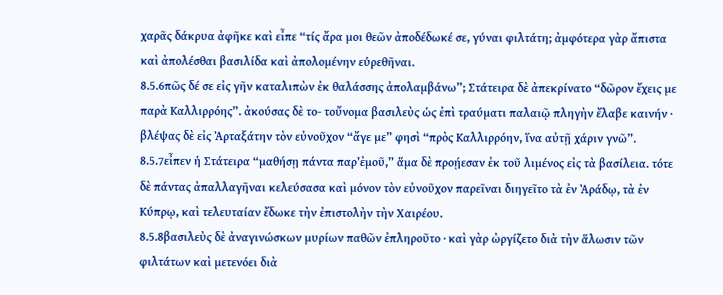χαρᾶς δάκρυα ἀφῆκε καὶ εἶπε “τίς ἄρα μοι θεῶν ἀποδέδωκέ σε, γύναι φιλτάτη; ἀμφότερα γὰρ ἄπιστα καὶ ἀπολέσθαι βασιλίδα καὶ ἀπολομένην εὑρεθῆναι.
8.5.6πῶς δέ σε εἰς γῆν καταλιπὼν ἐκ θαλάσσης ἀπολαμβάνω”; Στάτειρα δὲ ἀπεκρίνατο “δῶρον ἔχεις με παρὰ Καλλιρρόης”. ἀκούσας δὲ το- τοὔνομα βασιλεὺς ὡς ἐπὶ τραύματι παλαιῷ πληγὴν ἔλαβε καινήν · βλέψας δὲ εἰς Ἀρταξάτην τὸν εὐνοῦχον “ἄγε με” φησὶ “πρὸς Καλλιρρόην, ἵνα αὐτῇ χάριν γνῶ”.
8.5.7εἶπεν ἡ Στάτειρα “μαθήσῃ πάντα παρ’ἐμοῦ,” ἅμα δὲ προῄεσαν ἐκ τοῦ λιμένος εἰς τὰ βασίλεια. τότε δὲ πάντας ἀπαλλαγῆναι κελεύσασα καὶ μόνον τὸν εὐνοῦχον παρεῖναι διηγεῖτο τὰ ἐν Ἀράδῳ, τὰ ἐν Κύπρῳ, καὶ τελευταίαν ἔδωκε τὴν ἐπιστολὴν τὴν Χαιρέου.
8.5.8βασιλεὺς δὲ ἀναγινώσκων μυρίων παθῶν ἐπληροῦτο · καὶ γὰρ ὠργίζετο διὰ τὴν ἅλωσιν τῶν φιλτάτων καὶ μετενόει διὰ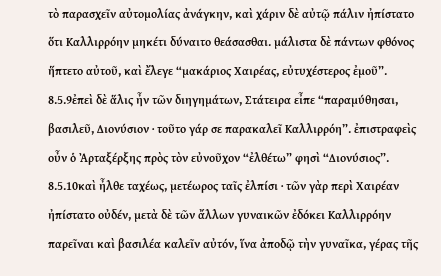τὸ παρασχεῖν αὐτομολίας ἀνάγκην, καὶ χάριν δὲ αὐτῷ πάλιν ἠπίστατο ὅτι Καλλιρρόην μηκέτι δύναιτο θεάσασθαι. μάλιστα δὲ πάντων φθόνος ἥπτετο αὐτοῦ, καὶ ἔλεγε “μακάριος Χαιρέας, εὐτυχέστερος ἐμοῦ”.
8.5.9ἐπεὶ δὲ ἅλις ἦν τῶν διηγημάτων, Στάτειρα εἶπε “παραμύθησαι, βασιλεῦ, Διονύσιον · τοῦτο γάρ σε παρακαλεῖ Καλλιρρόη”. ἐπιστραφεὶς οὖν ὁ Ἀρταξέρξης πρὸς τὸν εὐνοῦχον “ἐλθέτω” φησὶ “Διονύσιος”.
8.5.10καὶ ἦλθε ταχέως, μετέωρος ταῖς ἐλπίσι · τῶν γὰρ περὶ Χαιρέαν ἠπίστατο οὐδέν, μετὰ δὲ τῶν ἄλλων γυναικῶν ἐδόκει Καλλιρρόην παρεῖναι καὶ βασιλέα καλεῖν αὐτόν, ἵνα ἀποδῷ τὴν γυναῖκα, γέρας τῆς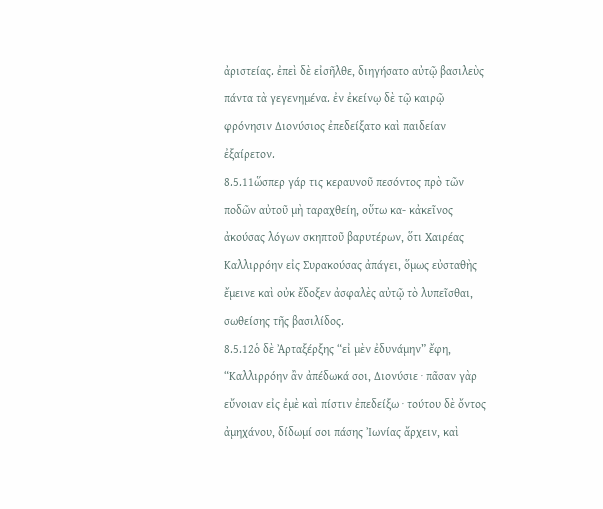ἀριστείας. ἐπεὶ δὲ εἰσῆλθε, διηγήσατο αὐτῷ βασιλεὺς πάντα τὰ γεγενημένα. ἐν ἐκείνῳ δὲ τῷ καιρῷ φρόνησιν Διονύσιος ἐπεδείξατο καὶ παιδείαν ἐξαίρετον.
8.5.11ὥσπερ γάρ τις κεραυνοῦ πεσόντος πρὸ τῶν ποδῶν αὐτοῦ μὴ ταραχθείη, οὕτω κα- κἀκεῖνος ἀκούσας λόγων σκηπτοῦ βαρυτέρων, ὅτι Χαιρέας Καλλιρρόην εἰς Συρακούσας ἀπάγει, ὅμως εὐσταθὴς ἔμεινε καὶ οὐκ ἔδοξεν ἀσφαλὲς αὐτῷ τὸ λυπεῖσθαι, σωθείσης τῆς βασιλίδος.
8.5.12ὁ δὲ Ἀρταξέρξης “εἰ μὲν ἐδυνάμην” ἔφη, “Καλλιρρόην ἂν ἀπέδωκά σοι, Διονύσιε · πᾶσαν γὰρ εὔνοιαν εἰς ἐμὲ καὶ πίστιν ἐπεδείξω · τούτου δὲ ὄντος ἀμηχάνου, δίδωμί σοι πάσης Ἰωνίας ἄρχειν, καὶ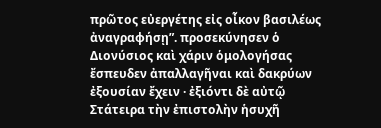πρῶτος εὐεργέτης εἰς οἶκον βασιλέως ἀναγραφήσῃ”. προσεκύνησεν ὁ Διονύσιος καὶ χάριν ὁμολογήσας ἔσπευδεν ἀπαλλαγῆναι καὶ δακρύων ἐξουσίαν ἔχειν · ἐξιόντι δὲ αὐτῷ Στάτειρα τὴν ἐπιστολὴν ἡσυχῆ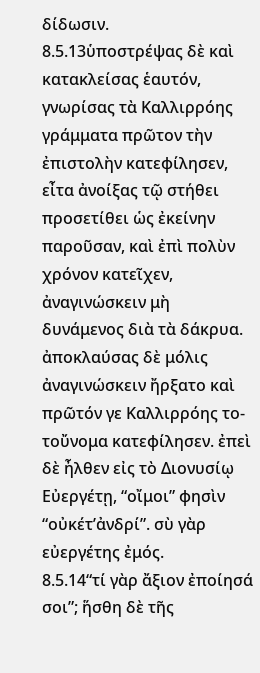δίδωσιν.
8.5.13ὑποστρέψας δὲ καὶ κατακλείσας ἑαυτόν, γνωρίσας τὰ Καλλιρρόης γράμματα πρῶτον τὴν ἐπιστολὴν κατεφίλησεν, εἶτα ἀνοίξας τῷ στήθει προσετίθει ὡς ἐκείνην παροῦσαν, καὶ ἐπὶ πολὺν χρόνον κατεῖχεν, ἀναγινώσκειν μὴ δυνάμενος διὰ τὰ δάκρυα. ἀποκλαύσας δὲ μόλις ἀναγινώσκειν ἤρξατο καὶ πρῶτόν γε Καλλιρρόης το- τοὔνομα κατεφίλησεν. ἐπεὶ δὲ ἦλθεν εἰς τὸ Διονυσίῳ Εὐεργέτῃ, “οἴμοι” φησὶν “οὐκέτ’ἀνδρί”. σὺ γὰρ εὐεργέτης ἐμός.
8.5.14“τί γὰρ ἄξιον ἐποίησά σοι”; ἥσθη δὲ τῆς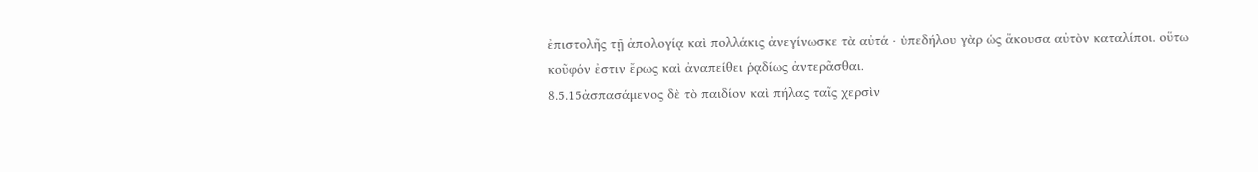ἐπιστολῆς τῇ ἀπολογίᾳ καὶ πολλάκις ἀνεγίνωσκε τὰ αὐτά · ὑπεδήλου γὰρ ὡς ἄκουσα αὐτὸν καταλίποι. οὕτω κοῦφόν ἐστιν ἔρως καὶ ἀναπείθει ῥᾳδίως ἀντερᾶσθαι.
8.5.15ἀσπασάμενος δὲ τὸ παιδίον καὶ πήλας ταῖς χερσὶν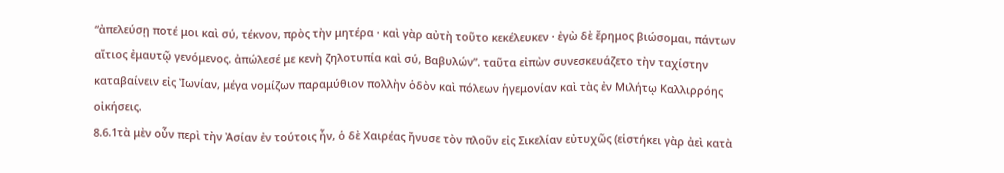“ἀπελεύσῃ ποτέ μοι καὶ σύ, τέκνον, πρὸς τὴν μητέρα · καὶ γὰρ αὐτὴ τοῦτο κεκέλευκεν · ἐγὼ δὲ ἔρημος βιώσομαι, πάντων αἴτιος ἐμαυτῷ γενόμενος. ἀπώλεσέ με κενὴ ζηλοτυπία καὶ σύ, Βαβυλών”. ταῦτα εἰπὼν συνεσκευάζετο τὴν ταχίστην καταβαίνειν εἰς Ἰωνίαν, μέγα νομίζων παραμύθιον πολλὴν ὁδὸν καὶ πόλεων ἡγεμονίαν καὶ τὰς ἐν Μιλήτῳ Καλλιρρόης οἰκήσεις.
8.6.1τὰ μὲν οὖν περὶ τὴν Ἀσίαν ἐν τούτοις ἦν, ὁ δὲ Χαιρέας ἤνυσε τὸν πλοῦν εἰς Σικελίαν εὐτυχῶς (εἱστήκει γὰρ ἀεὶ κατὰ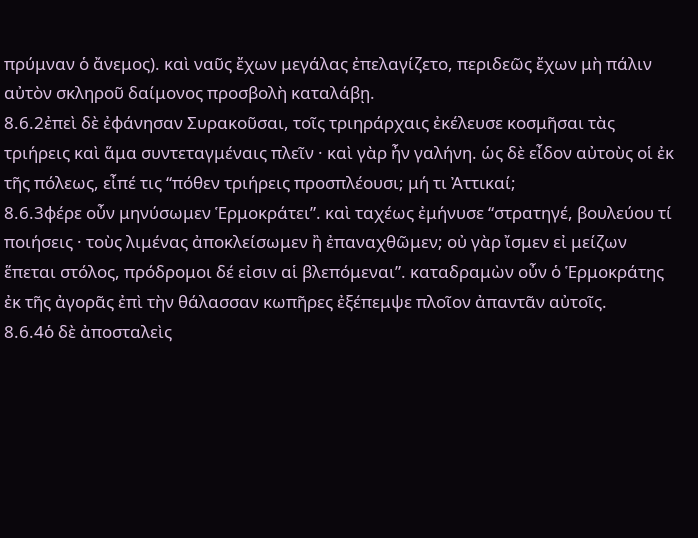πρύμναν ὁ ἄνεμος). καὶ ναῦς ἔχων μεγάλας ἐπελαγίζετο, περιδεῶς ἔχων μὴ πάλιν αὐτὸν σκληροῦ δαίμονος προσβολὴ καταλάβῃ.
8.6.2ἐπεὶ δὲ ἐφάνησαν Συρακοῦσαι, τοῖς τριηράρχαις ἐκέλευσε κοσμῆσαι τὰς τριήρεις καὶ ἅμα συντεταγμέναις πλεῖν · καὶ γὰρ ἦν γαλήνη. ὡς δὲ εἶδον αὐτοὺς οἱ ἐκ τῆς πόλεως, εἶπέ τις “πόθεν τριήρεις προσπλέουσι; μή τι Ἀττικαί;
8.6.3φέρε οὖν μηνύσωμεν Ἑρμοκράτει”. καὶ ταχέως ἐμήνυσε “στρατηγέ, βουλεύου τί ποιήσεις · τοὺς λιμένας ἀποκλείσωμεν ἢ ἐπαναχθῶμεν; οὐ γὰρ ἴσμεν εἰ μείζων ἕπεται στόλος, πρόδρομοι δέ εἰσιν αἱ βλεπόμεναι”. καταδραμὼν οὖν ὁ Ἑρμοκράτης ἐκ τῆς ἀγορᾶς ἐπὶ τὴν θάλασσαν κωπῆρες ἐξέπεμψε πλοῖον ἀπαντᾶν αὐτοῖς.
8.6.4ὁ δὲ ἀποσταλεὶς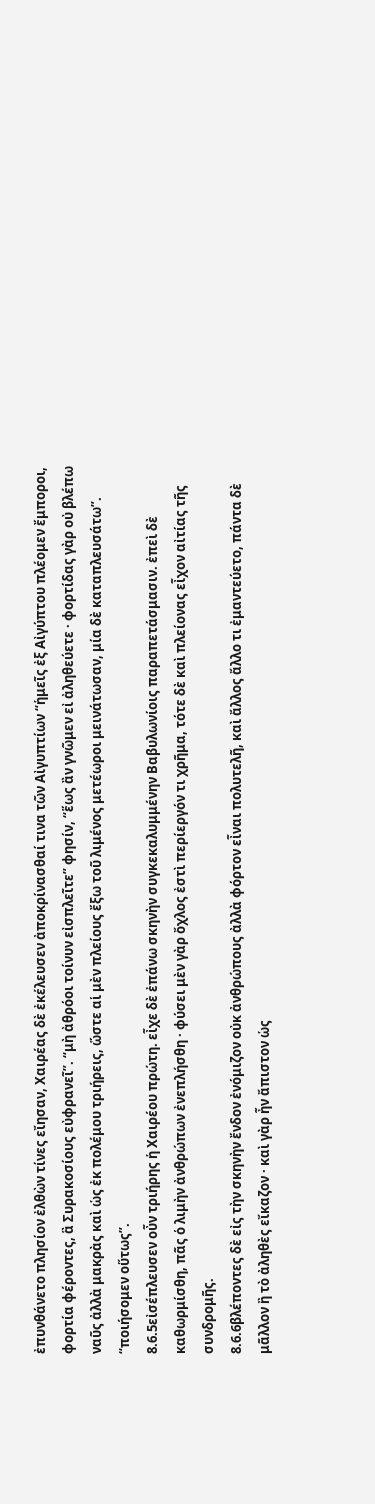ἐπυνθάνετο πλησίον ἐλθὼν τίνες εἴησαν, Χαιρέας δὲ ἐκέλευσεν ἀποκρίνασθαί τινα τῶν Αἰγυπτίων “ἡμεῖς ἐξ Αἰγύπτου πλέομεν ἔμποροι, φορτία φέροντες, ἃ Συρακοσίους εὐφρανεῖ”. “μὴ ἀθρόοι τοίνυν εἰσπλεῖτε” φησίν, “ἕως ἂν γνῶμεν εἰ ἀληθεύετε · φορτίδας γὰρ οὐ βλέπω ναῦς ἀλλὰ μακρὰς καὶ ὡς ἐκ πολέμου τριήρεις, ὥστε αἱ μὲν πλείους ἔξω τοῦ λιμένος μετέωροι μεινάτωσαν, μία δὲ καταπλευσάτω”. “ποιήσομεν οὕτως”.
8.6.5εἰσέπλευσεν οὖν τριήρης ἡ Χαιρέου πρώτη. εἶχε δὲ ἐπάνω σκηνὴν συγκεκαλυμμένην Βαβυλωνίοις παραπετάσμασιν. ἐπεὶ δὲ καθωρμίσθη, πᾶς ὁ λιμὴν ἀνθρώπων ἐνεπλήσθη · φύσει μὲν γὰρ ὄχλος ἐστὶ περίεργόν τι χρῆμα, τότε δὲ καὶ πλείονας εἶχον αἰτίας τῆς συνδρομῆς.
8.6.6βλέποντες δὲ εἰς τὴν σκηνὴν ἔνδον ἐνόμιζον οὐκ ἀνθρώπους ἀλλὰ φόρτον εἶναι πολυτελῆ, καὶ ἄλλος ἄλλο τι ἐμαντεύετο, πάντα δὲ μᾶλλον ἢ τὸ ἀληθὲς εἴκαζον · καὶ γὰρ ἦν ἄπιστον ὡς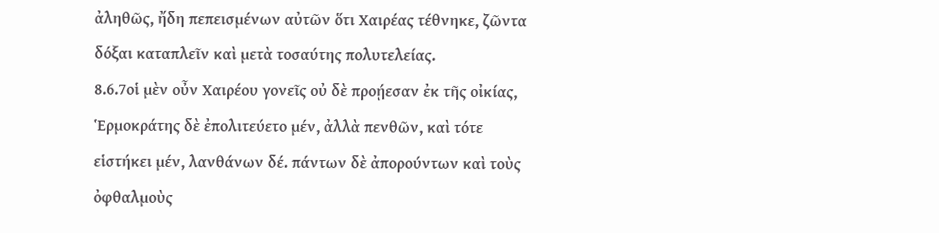ἀληθῶς, ἤδη πεπεισμένων αὐτῶν ὅτι Χαιρέας τέθνηκε, ζῶντα δόξαι καταπλεῖν καὶ μετὰ τοσαύτης πολυτελείας.
8.6.7οἱ μὲν οὖν Χαιρέου γονεῖς οὐ δὲ προῄεσαν ἐκ τῆς οἰκίας, Ἑρμοκράτης δὲ ἐπολιτεύετο μέν, ἀλλὰ πενθῶν, καὶ τότε εἱστήκει μέν, λανθάνων δέ. πάντων δὲ ἀπορούντων καὶ τοὺς ὀφθαλμοὺς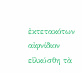ἐκτετακότων αἰφνίδιον εἱλκύσθη τὰ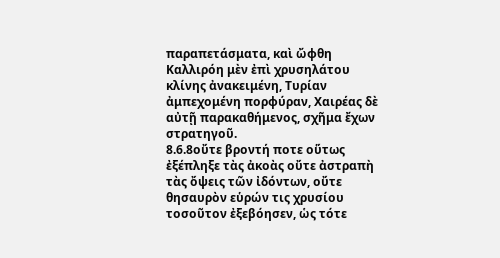παραπετάσματα, καὶ ὤφθη Καλλιρόη μὲν ἐπὶ χρυσηλάτου κλίνης ἀνακειμένη, Τυρίαν ἀμπεχομένη πορφύραν, Χαιρέας δὲ αὐτῇ παρακαθήμενος, σχῆμα ἔχων στρατηγοῦ.
8.6.8οὔτε βροντή ποτε οὕτως ἐξέπληξε τὰς ἀκοὰς οὔτε ἀστραπὴ τὰς ὄψεις τῶν ἰδόντων, οὔτε θησαυρὸν εὑρών τις χρυσίου τοσοῦτον ἐξεβόησεν, ὡς τότε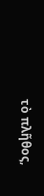τὸ πλῆθος,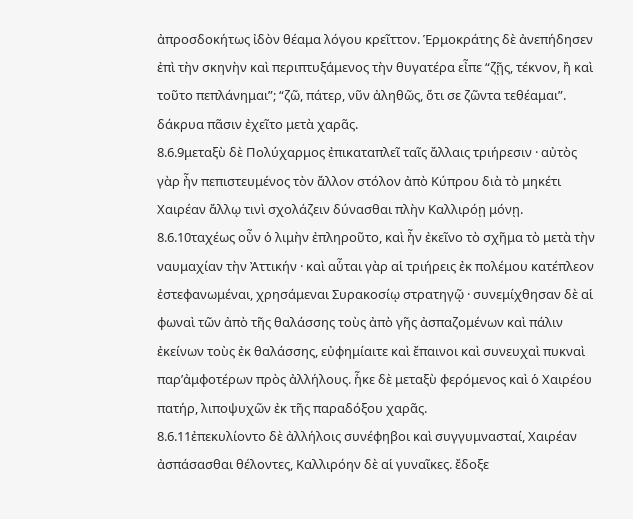ἀπροσδοκήτως ἰδὸν θέαμα λόγου κρεῖττον. Ἑρμοκράτης δὲ ἀνεπήδησεν ἐπὶ τὴν σκηνὴν καὶ περιπτυξάμενος τὴν θυγατέρα εἶπε “ζῇς, τέκνον, ἢ καὶ τοῦτο πεπλάνημαι”; “ζῶ, πάτερ, νῦν ἀληθῶς, ὅτι σε ζῶντα τεθέαμαι”. δάκρυα πᾶσιν ἐχεῖτο μετὰ χαρᾶς.
8.6.9μεταξὺ δὲ Πολύχαρμος ἐπικαταπλεῖ ταῖς ἄλλαις τριήρεσιν · αὐτὸς γὰρ ἦν πεπιστευμένος τὸν ἄλλον στόλον ἀπὸ Κύπρου διὰ τὸ μηκέτι Χαιρέαν ἄλλῳ τινὶ σχολάζειν δύνασθαι πλὴν Καλλιρόῃ μόνῃ.
8.6.10ταχέως οὖν ὁ λιμὴν ἐπληροῦτο, καὶ ἦν ἐκεῖνο τὸ σχῆμα τὸ μετὰ τὴν ναυμαχίαν τὴν Ἀττικήν · καὶ αὗται γὰρ αἱ τριήρεις ἐκ πολέμου κατέπλεον ἐστεφανωμέναι, χρησάμεναι Συρακοσίῳ στρατηγῷ · συνεμίχθησαν δὲ αἱ φωναὶ τῶν ἀπὸ τῆς θαλάσσης τοὺς ἀπὸ γῆς ἀσπαζομένων καὶ πάλιν ἐκείνων τοὺς ἐκ θαλάσσης, εὐφημίαιτε καὶ ἔπαινοι καὶ συνευχαὶ πυκναὶ παρ’ἀμφοτέρων πρὸς ἀλλήλους. ἧκε δὲ μεταξὺ φερόμενος καὶ ὁ Χαιρέου πατήρ, λιποψυχῶν ἐκ τῆς παραδόξου χαρᾶς.
8.6.11ἐπεκυλίοντο δὲ ἀλλήλοις συνέφηβοι καὶ συγγυμνασταί, Χαιρέαν ἀσπάσασθαι θέλοντες, Καλλιρόην δὲ αἱ γυναῖκες. ἔδοξε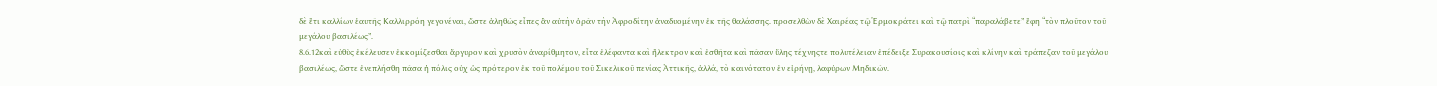δὲ ἔτι καλλίων ἑαυτῆς Καλλιρρόη γεγονέναι, ὥστε ἀληθῶς εἶπες ἂν αὐτὴν ὁρᾶν τὴν Ἀφροδίτην ἀναδυομένην ἐκ τῆς θαλάσσης. προσελθὼν δὲ Χαιρέας τῷ Ἑρμοκράτει καὶ τῷ πατρὶ “παραλάβετε” ἔφη “τὸν πλοῦτον τοῦ μεγάλου βασιλέως”.
8.6.12καὶ εὐθὺς ἐκέλευσεν ἐκκομίζεσθαι ἄργυρον καὶ χρυσὸν ἀναρίθμητον, εἶτα ἐλέφαντα καὶ ἤλεκτρον καὶ ἐσθῆτα καὶ πᾶσαν ὕλης τέχνηςτε πολυτέλειαν ἐπέδειξε Συρακουσίοις καὶ κλίνην καὶ τράπεζαν τοῦ μεγάλου βασιλέως, ὥστε ἐνεπλήσθη πᾶσα ἡ πόλις οὐχ ὡς πρότερον ἐκ τοῦ πολέμου τοῦ Σικελικοῦ πενίας Ἀττικῆς, ἀλλά, τὸ καινότατον ἐν εἰρήνῃ, λαφύρων Μηδικῶν.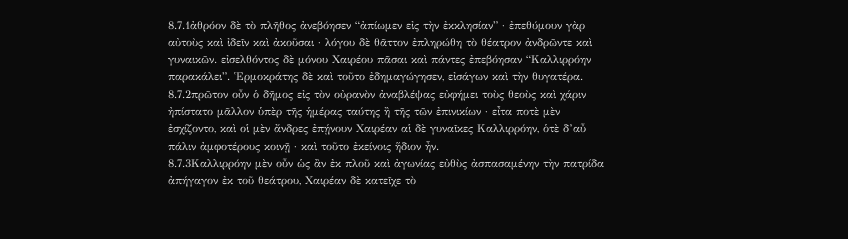8.7.1ἀθρόον δὲ τὸ πλῆθος ἀνεβόησεν “ἀπίωμεν εἰς τὴν ἐκκλησίαν” · ἐπεθύμουν γὰρ αὐτοὺς καὶ ἰδεῖν καὶ ἀκοῦσαι · λόγου δὲ θᾶττον ἐπληρώθη τὸ θέατρον ἀνδρῶντε καὶ γυναικῶν. εἰσελθόντος δὲ μόνου Χαιρέου πᾶσαι καὶ πάντες ἐπεβόησαν “Καλλιρρόην παρακάλει”. Ἑρμοκράτης δὲ καὶ τοῦτο ἐδημαγώγησεν, εἰσάγων καὶ τὴν θυγατέρα.
8.7.2πρῶτον οὖν ὁ δῆμος εἰς τὸν οὐρανὸν ἀναβλέψας εὐφήμει τοὺς θεοὺς καὶ χάριν ἠπίστατο μᾶλλον ὑπὲρ τῆς ἡμέρας ταύτης ἢ τῆς τῶν ἐπινικίων · εἶτα ποτὲ μὲν ἐσχίζοντο, καὶ οἱ μὲν ἄνδρες ἐπῄνουν Χαιρέαν αἱ δὲ γυναῖκες Καλλιρρόην, ὁτὲ δ’αὖ πάλιν ἀμφοτέρους κοινῇ · καὶ τοῦτο ἐκείνοις ἥδιον ἦν.
8.7.3Καλλιρρόην μὲν οὖν ὡς ἂν ἐκ πλοῦ καὶ ἀγωνίας εὐθὺς ἀσπασαμένην τὴν πατρίδα ἀπήγαγον ἐκ τοῦ θεάτρου, Χαιρέαν δὲ κατεῖχε τὸ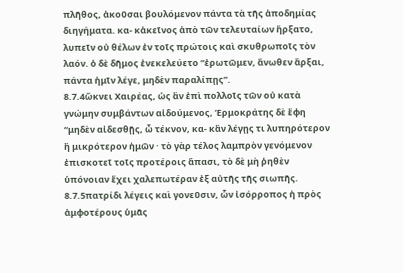πλῆθος, ἀκοῦσαι βουλόμενον πάντα τὰ τῆς ἀποδημίας διηγήματα. κα- κἀκεῖνος ἀπὸ τῶν τελευταίων ἤρξατο, λυπεῖν οὐ θέλων ἐν τοῖς πρώτοις καὶ σκυθρωποῖς τὸν λαόν. ὁ δὲ δῆμος ἐνεκελεύετο “ἐρωτῶμεν, ἄνωθεν ἄρξαι, πάντα ἡμῖν λέγε, μηδὲν παραλίπῃς”.
8.7.4ὤκνει Χαιρέας, ὡς ἂν ἐπὶ πολλοῖς τῶν οὐ κατὰ γνώμην συμβάντων αἰδούμενος, Ἑρμοκράτης δὲ ἔφη “μηδὲν αἰδεσθῇς, ὦ τέκνον, κα- κἂν λέγῃς τι λυπηρότερον ἢ μικρότερον ἡμῶν · τὸ γὰρ τέλος λαμπρὸν γενόμενον ἐπισκοτεῖ τοῖς προτέροις ἅπασι, τὸ δὲ μὴ ῥηθὲν ὑπόνοιαν ἔχει χαλεπωτέραν ἐξ αὐτῆς τῆς σιωπῆς.
8.7.5πατρίδι λέγεις καὶ γονεῦσιν, ὧν ἰσόρροπος ἡ πρὸς ἀμφοτέρους ὑμᾶς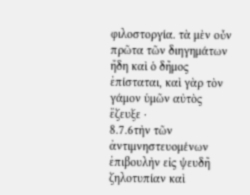φιλοστοργία. τὰ μὲν οὖν πρῶτα τῶν διηγημάτων ἤδη καὶ ὁ δῆμος ἐπίσταται, καὶ γὰρ τὸν γάμον ὑμῶν αὐτὸς ἔζευξε ·
8.7.6τὴν τῶν ἀντιμνηστευομένων ἐπιβουλὴν εἰς ψευδῆ ζηλοτυπίαν καὶ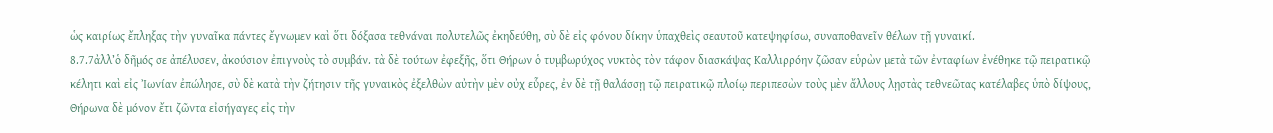ὡς καιρίως ἔπληξας τὴν γυναῖκα πάντες ἔγνωμεν καὶ ὅτι δόξασα τεθνάναι πολυτελῶς ἐκηδεύθη, σὺ δὲ εἰς φόνου δίκην ὑπαχθεὶς σεαυτοῦ κατεψηφίσω, συναποθανεῖν θέλων τῇ γυναικί.
8.7.7ἀλλ’ὁ δῆμός σε ἀπέλυσεν, ἀκούσιον ἐπιγνοὺς τὸ συμβάν. τὰ δὲ τούτων ἐφεξῆς, ὅτι Θήρων ὁ τυμβωρύχος νυκτὸς τὸν τάφον διασκάψας Καλλιρρόην ζῶσαν εὑρὼν μετὰ τῶν ἐνταφίων ἐνέθηκε τῷ πειρατικῷ κέλητι καὶ εἰς Ἰωνίαν ἐπώλησε, σὺ δὲ κατὰ τὴν ζήτησιν τῆς γυναικὸς ἐξελθὼν αὐτὴν μὲν οὐχ εὗρες, ἐν δὲ τῇ θαλάσσῃ τῷ πειρατικῷ πλοίῳ περιπεσὼν τοὺς μὲν ἄλλους λῃστὰς τεθνεῶτας κατέλαβες ὑπὸ δίψους, Θήρωνα δὲ μόνον ἔτι ζῶντα εἰσήγαγες εἰς τὴν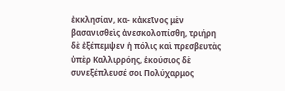ἐκκλησίαν, κα- κἀκεῖνος μὲν βασανισθεὶς ἀνεσκολοπίσθη, τριήρη δὲ ἐξέπεμψεν ἡ πόλις καὶ πρεσβευτὰς ὑπὲρ Καλλιρρόης, ἑκούσιος δὲ συνεξέπλευσέ σοι Πολύχαρμος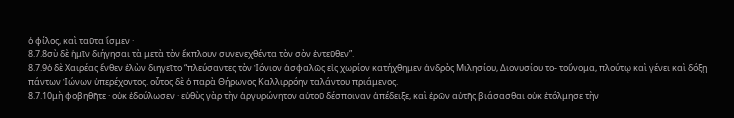ὁ φίλος, καὶ ταῦτα ἴσμεν ·
8.7.8σὺ δὲ ἡμῖν διήγησαι τὰ μετὰ τὸν ἔκπλουν συνενεχθέντα τὸν σὸν ἐντεῦθεν”.
8.7.9ὁ δὲ Χαιρέας ἔνθεν ἑλὼν διηγεῖτο “πλεύσαντες τὸν Ἰόνιον ἀσφαλῶς εἰς χωρίον κατήχθημεν ἀνδρὸς Μιλησίου, Διονυσίου το- τοὔνομα, πλούτῳ καὶ γένει καὶ δόξῃ πάντων Ἰώνων ὑπερέχοντος. οὗτος δὲ ὁ παρὰ Θήρωνος Καλλιρρόην ταλάντου πριάμενος.
8.7.10μὴ φοβηθῆτε · οὐκ ἐδούλωσεν · εὐθὺς γὰρ τὴν ἀργυρώνητον αὑτοῦ δέσποιναν ἀπέδειξε, καὶ ἐρῶν αὐτῆς βιάσασθαι οὐκ ἐτόλμησε τὴν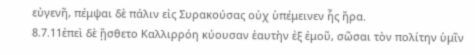εὐγενῆ, πέμψαι δὲ πάλιν εἰς Συρακούσας οὐχ ὑπέμεινεν ἧς ἤρα.
8.7.11ἐπεὶ δὲ ᾔσθετο Καλλιρρόη κύουσαν ἑαυτὴν ἐξ ἐμοῦ, σῶσαι τὸν πολίτην ὑμῖν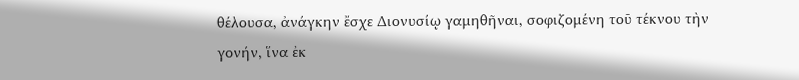θέλουσα, ἀνάγκην ἔσχε Διονυσίῳ γαμηθῆναι, σοφιζομένη τοῦ τέκνου τὴν γονήν, ἵνα ἐκ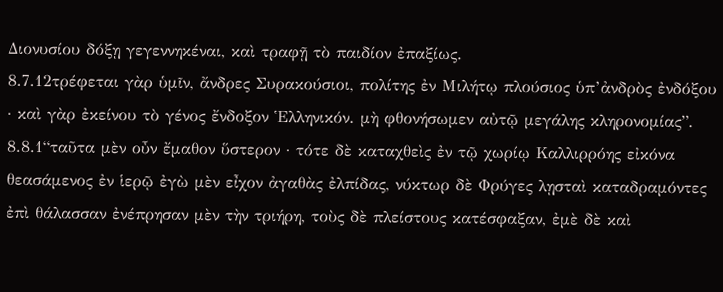Διονυσίου δόξῃ γεγεννηκέναι, καὶ τραφῇ τὸ παιδίον ἐπαξίως.
8.7.12τρέφεται γὰρ ὑμῖν, ἄνδρες Συρακούσιοι, πολίτης ἐν Μιλήτῳ πλούσιος ὑπ’ἀνδρὸς ἐνδόξου · καὶ γὰρ ἐκείνου τὸ γένος ἔνδοξον Ἑλληνικόν. μὴ φθονήσωμεν αὐτῷ μεγάλης κληρονομίας”.
8.8.1“ταῦτα μὲν οὖν ἔμαθον ὕστερον · τότε δὲ καταχθεὶς ἐν τῷ χωρίῳ Καλλιρρόης εἰκόνα θεασάμενος ἐν ἱερῷ ἐγὼ μὲν εἶχον ἀγαθὰς ἐλπίδας, νύκτωρ δὲ Φρύγες λῃσταὶ καταδραμόντες ἐπὶ θάλασσαν ἐνέπρησαν μὲν τὴν τριήρη, τοὺς δὲ πλείστους κατέσφαξαν, ἐμὲ δὲ καὶ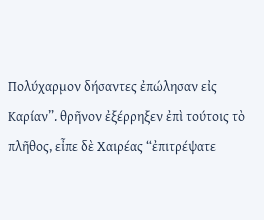Πολύχαρμον δήσαντες ἐπώλησαν εἰς Καρίαν”. θρῆνον ἐξέρρηξεν ἐπὶ τούτοις τὸ πλῆθος, εἶπε δὲ Χαιρέας “ἐπιτρέψατε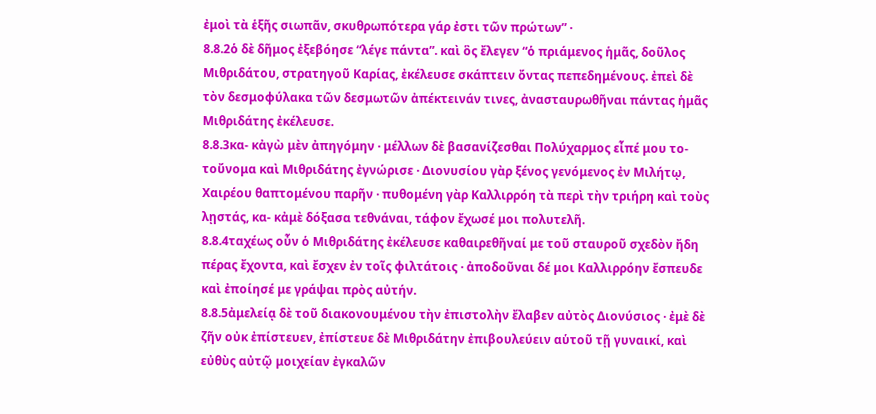ἐμοὶ τὰ ἑξῆς σιωπᾶν, σκυθρωπότερα γάρ ἐστι τῶν πρώτων” ·
8.8.2ὁ δὲ δῆμος ἐξεβόησε “λέγε πάντα”. καὶ ὃς ἔλεγεν “ὁ πριάμενος ἡμᾶς, δοῦλος Μιθριδάτου, στρατηγοῦ Καρίας, ἐκέλευσε σκάπτειν ὄντας πεπεδημένους. ἐπεὶ δὲ τὸν δεσμοφύλακα τῶν δεσμωτῶν ἀπέκτεινάν τινες, ἀνασταυρωθῆναι πάντας ἡμᾶς Μιθριδάτης ἐκέλευσε.
8.8.3κα- κἀγὼ μὲν ἀπηγόμην · μέλλων δὲ βασανίζεσθαι Πολύχαρμος εἶπέ μου το- τοὔνομα καὶ Μιθριδάτης ἐγνώρισε · Διονυσίου γὰρ ξένος γενόμενος ἐν Μιλήτῳ, Χαιρέου θαπτομένου παρῆν · πυθομένη γὰρ Καλλιρρόη τὰ περὶ τὴν τριήρη καὶ τοὺς λῃστάς, κα- κἀμὲ δόξασα τεθνάναι, τάφον ἔχωσέ μοι πολυτελῆ.
8.8.4ταχέως οὖν ὁ Μιθριδάτης ἐκέλευσε καθαιρεθῆναί με τοῦ σταυροῦ σχεδὸν ἤδη πέρας ἔχοντα, καὶ ἔσχεν ἐν τοῖς φιλτάτοις · ἀποδοῦναι δέ μοι Καλλιρρόην ἔσπευδε καὶ ἐποίησέ με γράψαι πρὸς αὐτήν.
8.8.5ἀμελείᾳ δὲ τοῦ διακονουμένου τὴν ἐπιστολὴν ἔλαβεν αὐτὸς Διονύσιος · ἐμὲ δὲ ζῆν οὐκ ἐπίστευεν, ἐπίστευε δὲ Μιθριδάτην ἐπιβουλεύειν αὑτοῦ τῇ γυναικί, καὶ εὐθὺς αὐτῷ μοιχείαν ἐγκαλῶν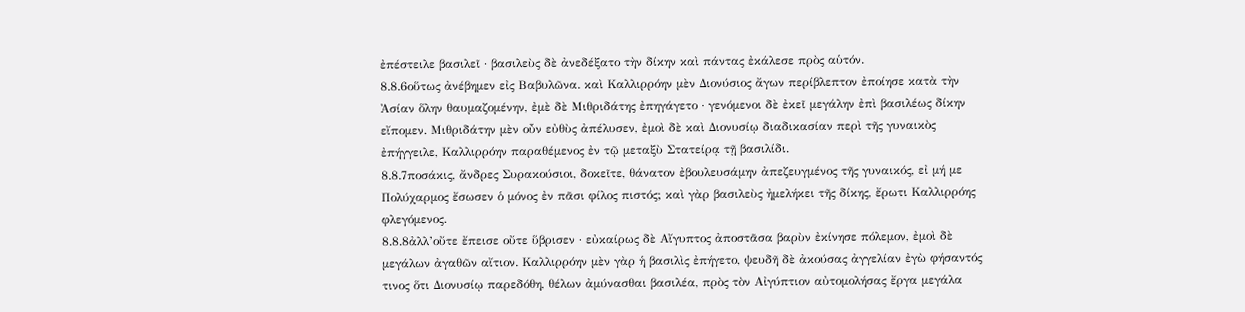ἐπέστειλε βασιλεῖ · βασιλεὺς δὲ ἀνεδέξατο τὴν δίκην καὶ πάντας ἐκάλεσε πρὸς αὑτόν.
8.8.6οὕτως ἀνέβημεν εἰς Βαβυλῶνα. καὶ Καλλιρρόην μὲν Διονύσιος ἄγων περίβλεπτον ἐποίησε κατὰ τὴν Ἀσίαν ὅλην θαυμαζομένην, ἐμὲ δὲ Μιθριδάτης ἐπηγάγετο · γενόμενοι δὲ ἐκεῖ μεγάλην ἐπὶ βασιλέως δίκην εἴπομεν. Μιθριδάτην μὲν οὖν εὐθὺς ἀπέλυσεν, ἐμοὶ δὲ καὶ Διονυσίῳ διαδικασίαν περὶ τῆς γυναικὸς ἐπήγγειλε, Καλλιρρόην παραθέμενος ἐν τῷ μεταξὺ Στατείρᾳ τῇ βασιλίδι.
8.8.7ποσάκις, ἄνδρες Συρακούσιοι, δοκεῖτε, θάνατον ἐβουλευσάμην ἀπεζευγμένος τῆς γυναικός, εἰ μή με Πολύχαρμος ἔσωσεν ὁ μόνος ἐν πᾶσι φίλος πιστός; καὶ γὰρ βασιλεὺς ἠμελήκει τῆς δίκης, ἔρωτι Καλλιρρόης φλεγόμενος.
8.8.8ἀλλ’οὔτε ἔπεισε οὔτε ὕβρισεν · εὐκαίρως δὲ Αἴγυπτος ἀποστᾶσα βαρὺν ἐκίνησε πόλεμον, ἐμοὶ δὲ μεγάλων ἀγαθῶν αἴτιον. Καλλιρρόην μὲν γὰρ ἡ βασιλὶς ἐπήγετο, ψευδῆ δὲ ἀκούσας ἀγγελίαν ἐγὼ φήσαντός τινος ὅτι Διονυσίῳ παρεδόθη, θέλων ἀμύνασθαι βασιλέα, πρὸς τὸν Αἰγύπτιον αὐτομολήσας ἔργα μεγάλα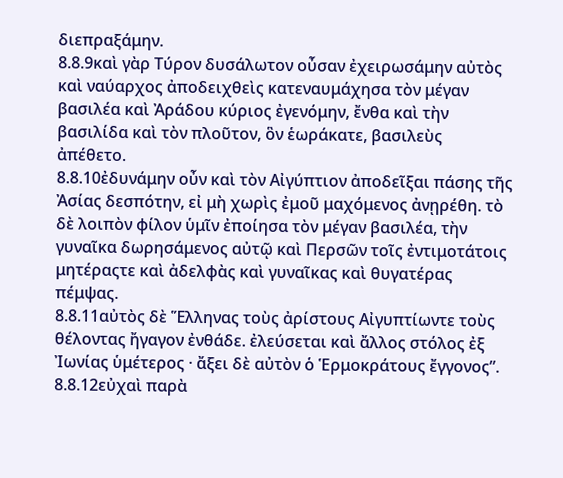διεπραξάμην.
8.8.9καὶ γὰρ Τύρον δυσάλωτον οὖσαν ἐχειρωσάμην αὐτὸς καὶ ναύαρχος ἀποδειχθεὶς κατεναυμάχησα τὸν μέγαν βασιλέα καὶ Ἀράδου κύριος ἐγενόμην, ἔνθα καὶ τὴν βασιλίδα καὶ τὸν πλοῦτον, ὃν ἑωράκατε, βασιλεὺς ἀπέθετο.
8.8.10ἐδυνάμην οὖν καὶ τὸν Αἰγύπτιον ἀποδεῖξαι πάσης τῆς Ἀσίας δεσπότην, εἰ μὴ χωρὶς ἐμοῦ μαχόμενος ἀνῃρέθη. τὸ δὲ λοιπὸν φίλον ὑμῖν ἐποίησα τὸν μέγαν βασιλέα, τὴν γυναῖκα δωρησάμενος αὐτῷ καὶ Περσῶν τοῖς ἐντιμοτάτοις μητέραςτε καὶ ἀδελφὰς καὶ γυναῖκας καὶ θυγατέρας πέμψας.
8.8.11αὐτὸς δὲ Ἕλληνας τοὺς ἀρίστους Αἰγυπτίωντε τοὺς θέλοντας ἤγαγον ἐνθάδε. ἐλεύσεται καὶ ἄλλος στόλος ἐξ Ἰωνίας ὑμέτερος · ἄξει δὲ αὐτὸν ὁ Ἑρμοκράτους ἔγγονος”.
8.8.12εὐχαὶ παρὰ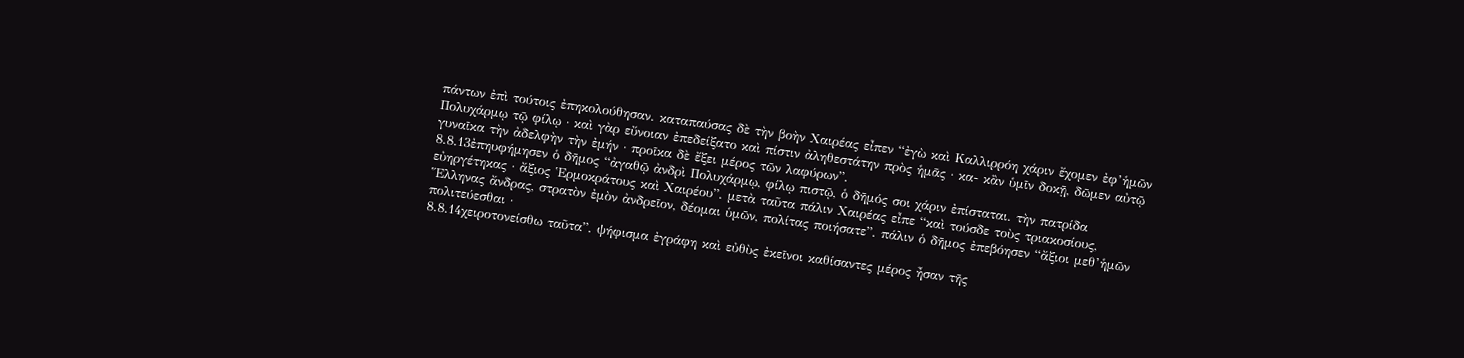πάντων ἐπὶ τούτοις ἐπηκολούθησαν. καταπαύσας δὲ τὴν βοὴν Χαιρέας εἶπεν “ἐγὼ καὶ Καλλιρρόη χάριν ἔχομεν ἐφ’ἡμῶν Πολυχάρμῳ τῷ φίλῳ · καὶ γὰρ εὔνοιαν ἐπεδείξατο καὶ πίστιν ἀληθεστάτην πρὸς ἡμᾶς · κα- κἂν ὑμῖν δοκῇ, δῶμεν αὐτῷ γυναῖκα τὴν ἀδελφὴν τὴν ἐμήν · προῖκα δὲ ἔξει μέρος τῶν λαφύρων”.
8.8.13ἐπηυφήμησεν ὁ δῆμος “ἀγαθῷ ἀνδρὶ Πολυχάρμῳ, φίλῳ πιστῷ, ὁ δῆμός σοι χάριν ἐπίσταται. τὴν πατρίδα εὐηργέτηκας · ἄξιος Ἑρμοκράτους καὶ Χαιρέου”. μετὰ ταῦτα πάλιν Χαιρέας εἶπε “καὶ τούσδε τοὺς τριακοσίους, Ἕλληνας ἄνδρας, στρατὸν ἐμὸν ἀνδρεῖον, δέομαι ὑμῶν, πολίτας ποιήσατε”. πάλιν ὁ δῆμος ἐπεβόησεν “ἄξιοι μεθ’ἡμῶν πολιτεύεσθαι ·
8.8.14χειροτονείσθω ταῦτα”. ψήφισμα ἐγράφη καὶ εὐθὺς ἐκεῖνοι καθίσαντες μέρος ἦσαν τῆς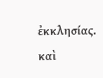ἐκκλησίας. καὶ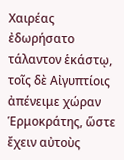Χαιρέας ἐδωρήσατο τάλαντον ἑκάστῳ, τοῖς δὲ Αἰγυπτίοις ἀπένειμε χώραν Ἑρμοκράτης, ὥστε ἔχειν αὐτοὺς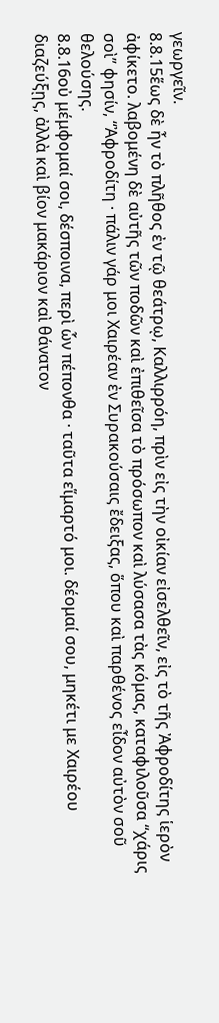γεωργεῖν.
8.8.15ἕως δὲ ἦν τὸ πλῆθος ἐν τῷ θεάτρῳ, Καλλιρρόη, πρὶν εἰς τὴν οἰκίαν εἰσελθεῖν, εἰς τὸ τῆς Ἀφροδίτης ἱερὸν ἀφίκετο. λαβομένη δὲ αὐτῆς τῶν ποδῶν καὶ ἐπιθεῖσα τὸ πρόσωπον καὶ λύσασα τὰς κόμας, καταφιλοῦσα “χάρις σοὶ” φησίν, “Ἀφροδίτη · πάλιν γάρ μοι Χαιρέαν ἐν Συρακούσαις ἔδειξας, ὅπου καὶ παρθένος εἶδον αὐτὸν σοῦ θελούσης.
8.8.16οὐ μέμφομαί σοι, δέσποινα, περὶ ὧν πέπονθα · ταῦτα εἵμαρτό μοι. δέομαί σου, μηκέτι με Χαιρέου διαζεύξῃς, ἀλλὰ καὶ βίον μακάριον καὶ θάνατον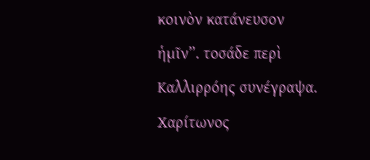κοινὸν κατάνευσον ἡμῖν”. τοσάδε περὶ Καλλιρρόης συνέγραψα. Χαρίτωνος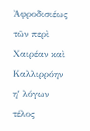Ἀφροδισιέως τῶν περὶ Χαιρέαν καὶ Καλλιρρόην ηʹ λόγων τέλος